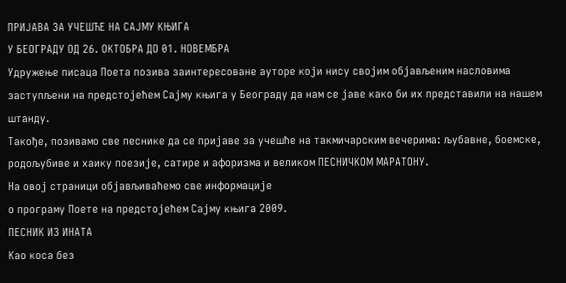ПРИЈАВА ЗА УЧЕШЋЕ НА САЈМУ КЊИГА
У БЕОГРАДУ ОД 26. ОКТОБРА ДО 01. НОВЕМБРА
Удружење писаца Поета позива заинтересоване ауторе који нису својим објављеним насловима заступљени на предстојећем Сајму књига у Београду да нам се јаве како би их представили на нашем штанду.
Такође, позивамо све песнике да се пријаве за учешће на такмичарским вечерима: љубавне, боемске, родољубиве и хаику поезије, сатире и афоризма и великом ПЕСНИЧКОМ МАРАТОНУ.
На овој страници објављиваћемо све информације
о програму Поете на предстојећем Сајму књига 2009.
ПЕСНИК ИЗ ИНАТА
Као коса без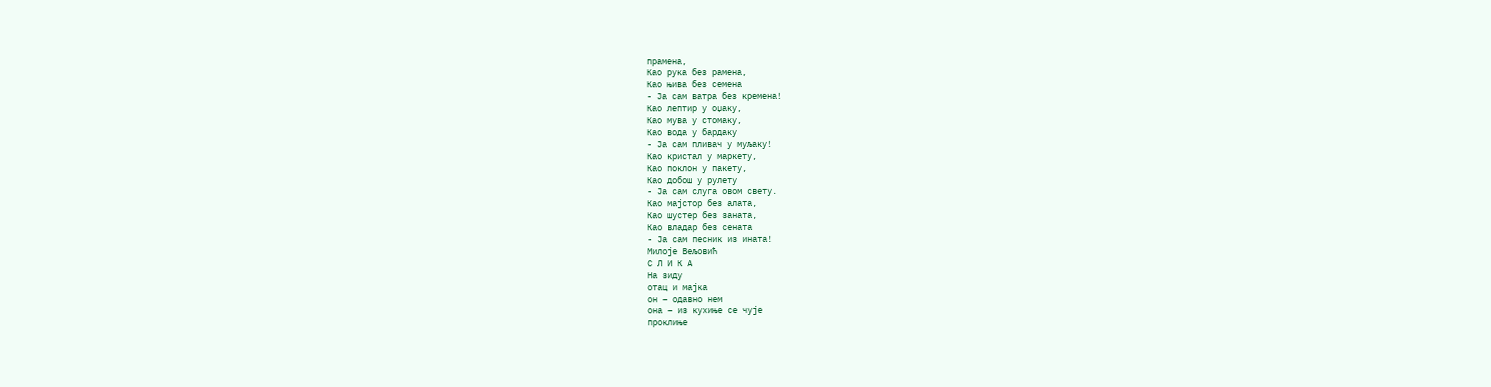прамена,
Као рука без рамена,
Као њива без семена
- Ја сам ватра без кремена!
Као лептир у оџаку,
Као мува у стомаку,
Као вода у бардаку
- Ја сам пливач у муљаку!
Као кристал у маркету,
Као поклон у пакету,
Као добош у рулету
- Ја сам слуга овом свету.
Као мајстор без алата,
Као шустер без заната,
Као владар без сената
- Ја сам песник из ината!
Милоје Вељовић
С Л И К А
На зиду
отац и мајка
он – одавно нем
она – из кухиње се чује
проклиње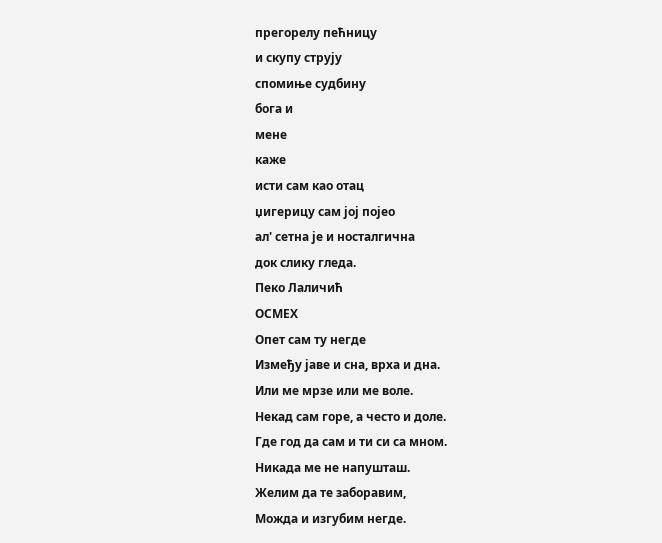прегорелу пећницу
и скупу струју
спомиње судбину
бога и
мене
каже
исти сам као отац
џигерицу сам јој појео
ал' сетна је и носталгична
док слику гледа.
Пеко Лаличић
ОСМЕХ
Опет сам ту негде
Између јаве и сна, врха и дна.
Или ме мрзе или ме воле.
Некад сам горе, а често и доле.
Где год да сам и ти си са мном.
Никада ме не напушташ.
Желим да те заборавим,
Можда и изгубим негде.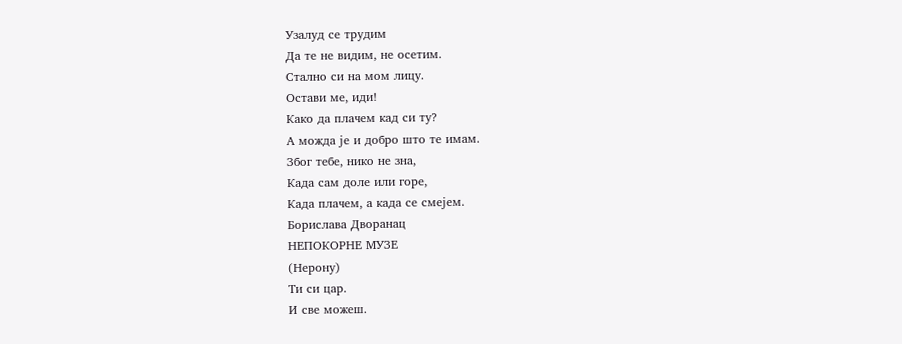Узалуд се трудим
Да те не видим, не осетим.
Стално си на мом лицу.
Остави ме, иди!
Како да плачем кад си ту?
А можда је и добро што те имам.
Због тебе, нико не зна,
Када сам доле или горе,
Када плачем, а када се смејем.
Борислава Дворанац
НЕПОКОРНЕ МУЗЕ
(Нерону)
Ти си цар.
И све можеш.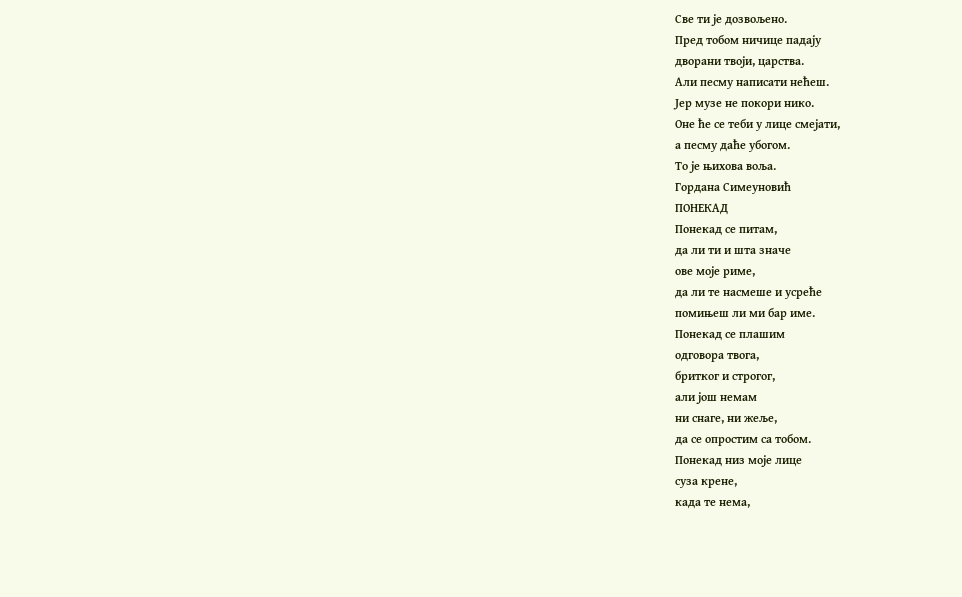Све ти је дозвољено.
Пред тобом ничице падају
дворани твоји, царства.
Али песму написати нећеш.
Јер музе не покори нико.
Оне ће се теби у лице смејати,
а песму даће убогом.
То је њихова воља.
Гордана Симеуновић
ПОНЕКАД
Понекад се питам,
да ли ти и шта значе
ове моје риме,
да ли те насмеше и усреће
помињеш ли ми бар име.
Понекад се плашим
одговора твога,
бритког и строгог,
али још немам
ни снаге, ни жеље,
да се опростим са тобом.
Понекад низ моје лице
суза крене,
када те нема,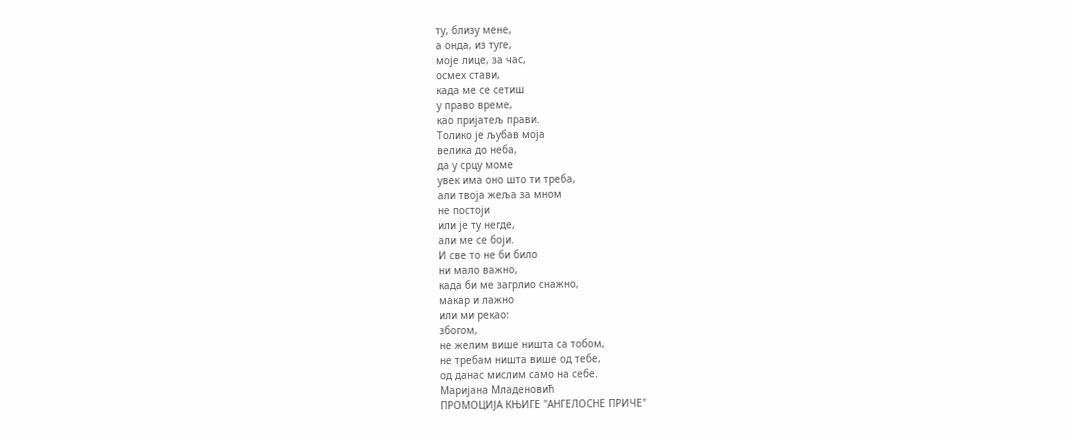ту, близу мене,
а онда, из туге,
моје лице, за час,
осмех стави,
када ме се сетиш
у право време,
као пријатељ прави.
Толико је љубав моја
велика до неба,
да у срцу моме
увек има оно што ти треба,
али твоја жеља за мном
не постоји
или је ту негде,
али ме се боји.
И све то не би било
ни мало важно,
када би ме загрлио снажно,
макар и лажно
или ми рекао:
збогом,
не желим више ништа са тобом,
не требам ништа више од тебе,
од данас мислим само на себе.
Маријана Младеновић
ПРОМОЦИЈА КЊИГЕ "АНГЕЛОСНЕ ПРИЧЕ"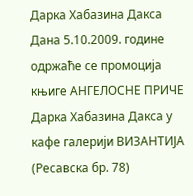Дарка Хабазина Дакса
Дана 5.10.2009. године одржаће се промоција књиге АНГЕЛОСНЕ ПРИЧЕ
Дарка Хабазина Дакса у кафе галерији ВИЗАНТИЈА (Ресавска бр. 78)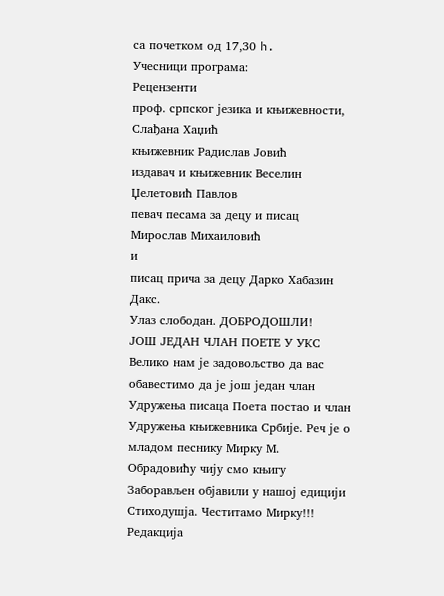са почетком од 17,30 h.
Учесници програма:
Рецензенти
проф. српског језика и књижевности, Слађана Хаџић
књижевник Радислав Јовић
издавач и књижевник Веселин Џелетовић Павлов
певач песама за децу и писац Мирослав Михаиловић
и
писац прича за децу Дарко Хабазин Дакс.
Улаз слободан. ДОБРОДОШЛИ!
ЈОШ ЈЕДАН ЧЛАН ПОЕТЕ У УКС
Велико нам је задовољство да вас обавестимо да је још један члан Удружења писаца Поета постао и члан Удружења књижевника Србије. Реч је о младом песнику Мирку М. Обрадовићу чију смо књигу Заборављен објавили у нашој едицији Стиходушја. Честитамо Мирку!!!
Редакција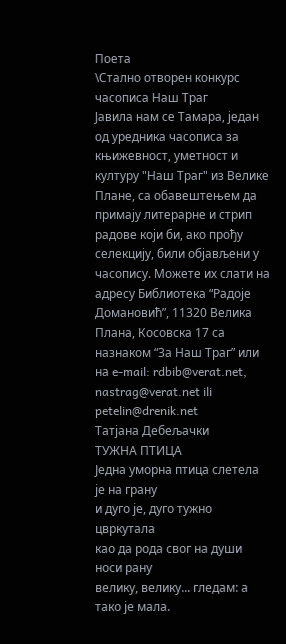Поета
\Стално отворен конкурс часописа Наш Траг
Јавила нам се Тамара, један од уредника часописа за књижевност, уметност и културу "Наш Траг" из Велике Плане, са обавештењем да примају литерарне и стрип радове који би, ако прођу селекцију, били објављени у часопису. Можете их слати на адресу Библиотека “Радоје Домановић”, 11320 Велика Плана, Косовска 17 са назнаком “За Наш Траг” или на e-mail: rdbib@verat.net, nastrag@verat.net ili petelin@drenik.net
Татјана Дебељачки
ТУЖНА ПТИЦА
Једна уморна птица слетела је на грану
и дуго је, дуго тужно цвркутала
као да рода свог на души носи рану
велику, велику... гледам: а тако је мала.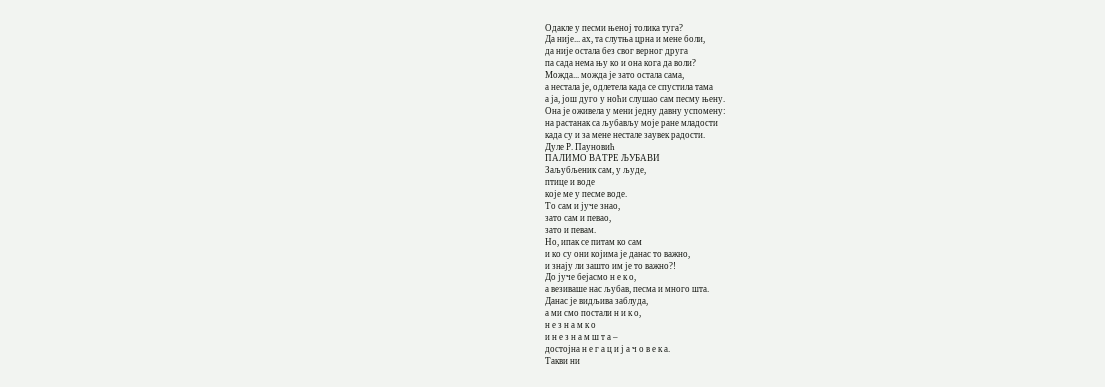Одакле у песми њеној толика туга?
Да није... ах, та слутња црна и мене боли,
да није остала без свог верног друга
па сада нема њу ко и она кога да воли?
Можда... можда је зато остала сама,
а нестала је, одлетела када се спустила тама
а ја, још дуго у ноћи слушао сам песму њену.
Она је оживела у мени једну давну успомену:
на растанак са љубављу моје ране младости
када су и за мене нестале заувек радости.
Дуле Р. Пауновић
ПАЛИМО ВАТРЕ ЉУБАВИ
Заљубљеник сам, у људе,
птице и воде
које ме у песме воде.
То сам и јуче знао,
зато сам и певао,
зато и певам.
Но, ипак се питам ко сам
и ко су они којима је данас то важно,
и знају ли зашто им је то важно?!
До јуче бејасмо н е к о,
а везиваше нас љубав, песма и много шта.
Данас је видљива заблуда,
а ми смо постали н и к о,
н е з н а м к о
и н е з н а м ш т а –
достојна н е г а ц и ј а ч о в е к а.
Такви ни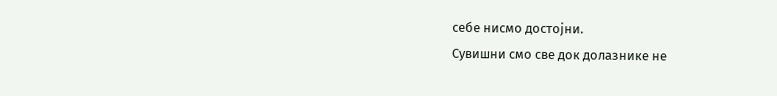себе нисмо достојни.
Сувишни смо све док долазнике не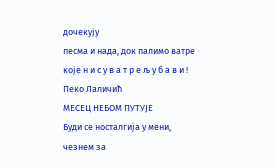дочекују
песма и нада, док палимо ватре
које н и с у в а т р е љ у б а в и !
Пеко Лаличић
МЕСЕЦ НЕБОМ ПУТУЈЕ
Буди се носталгија у мени,
чезнем за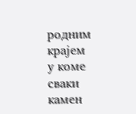родним крајем
у коме сваки камен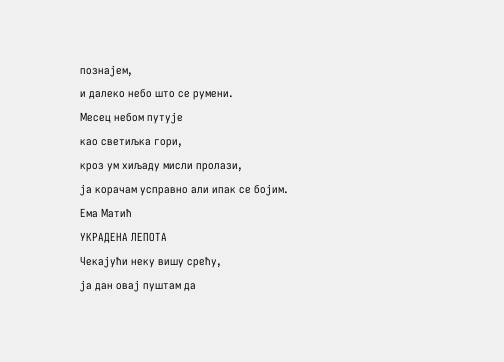познајем,
и далеко небо што се румени.
Месец небом путује
као светиљка гори,
кроз ум хиљаду мисли пролази,
ја корачам усправно али ипак се бојим.
Ема Матић
УКРАДЕНА ЛЕПОТА
Чекајући неку вишу срећу,
ја дан овај пуштам да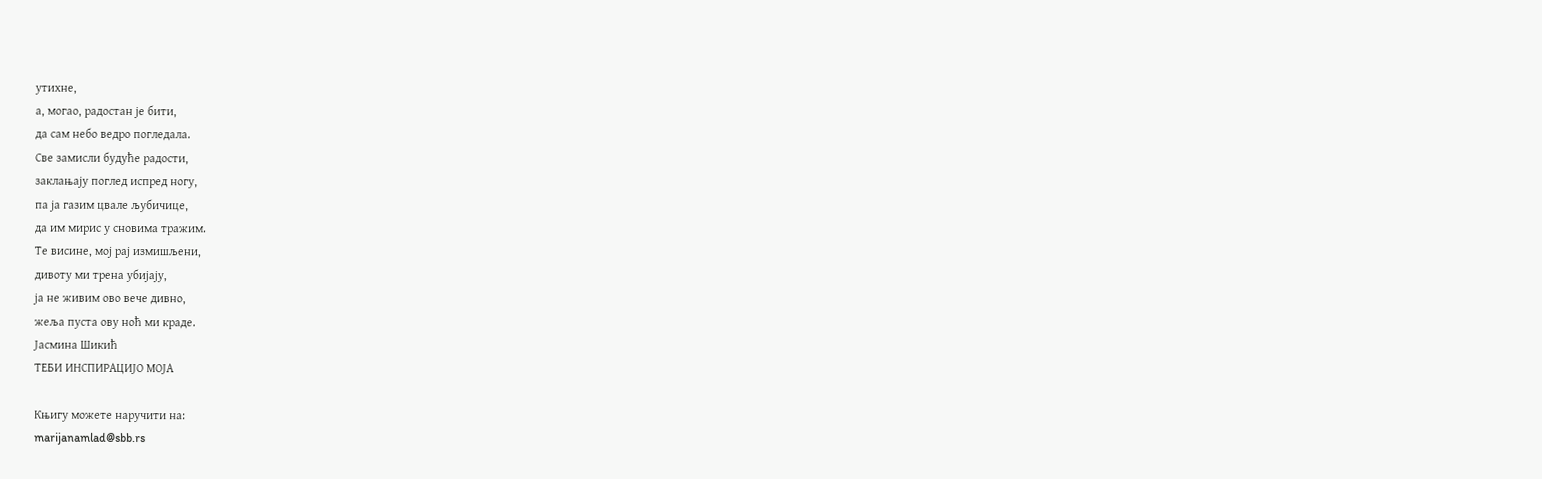утихне,
а, могао, радостан је бити,
да сам небо ведро погледала.
Све замисли будуће радости,
заклањају поглед испред ногу,
па ја газим цвале љубичице,
да им мирис у сновима тражим.
Те висине, мој рај измишљени,
дивоту ми трена убијају,
ја не живим ово вече дивно,
жеља пуста ову ноћ ми краде.
Јасмина Шикић
ТЕБИ ИНСПИРАЦИЈО МОЈА

Књигу можете наручити на:
marijanamlad@sbb.rs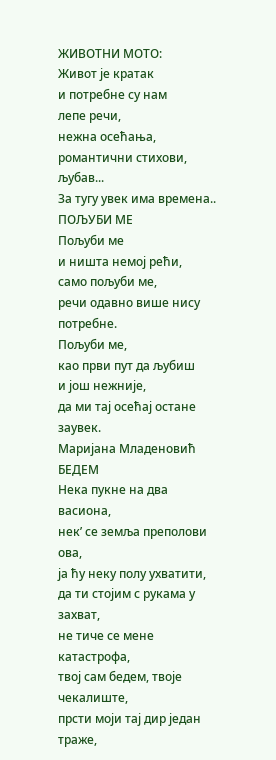ЖИВОТНИ МОТО:
Живот је кратак
и потребне су нам
лепе речи,
нежна осећања,
романтични стихови,
љубав...
За тугу увек има времена..
ПОЉУБИ МЕ
Пољуби ме
и ништа немој рећи,
само пољуби ме,
речи одавно више нису потребне.
Пољуби ме,
као први пут да љубиш
и још нежније,
да ми тај осећај остане заувек.
Маријана Младеновић
БЕДЕМ
Нека пукне на два васиона,
нек’ се земља преполови ова,
ја ћу неку полу ухватити,
да ти стојим с рукама у захват,
не тиче се мене катастрофа,
твој сам бедем, твоје чекалиште,
прсти моји тај дир један траже,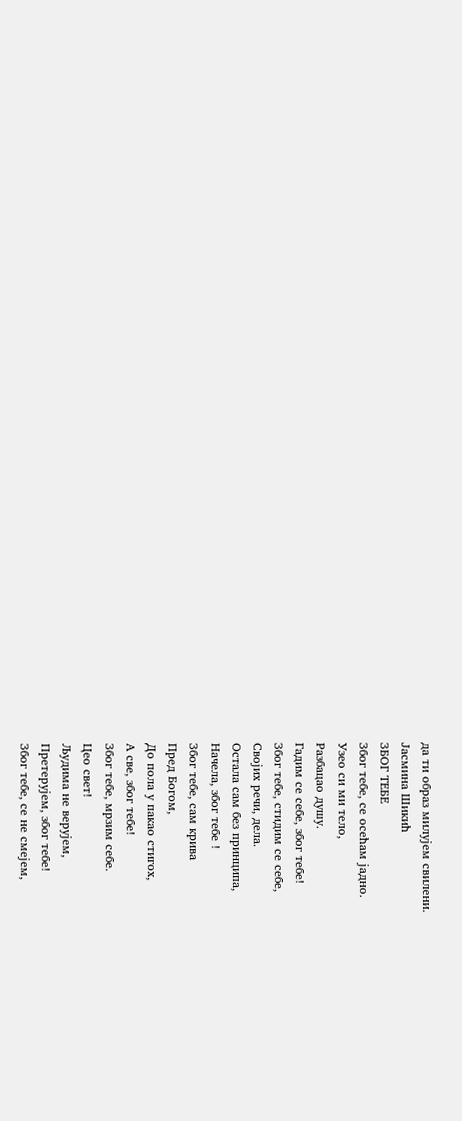да ти образ милујем свилени.
Јасмина Шикић
ЗБОГ ТЕБЕ
Због тебе, се осећам јадно.
Узео си ми тело,
Разбацао душу.
Гадим се себе, због тебе!
Због тебе, стидим се себе,
Својих речи, дела.
Остала сам без принципа,
Начела, због тебе !
Због тебе, сам крива
Пред Богом,
До пола у пакао стигох,
А све, због тебе!
Због тебе, мрзим себе.
Цео свет!
Људима не верујем,
Претерујем, због тебе!
Због тебе, се не смејем,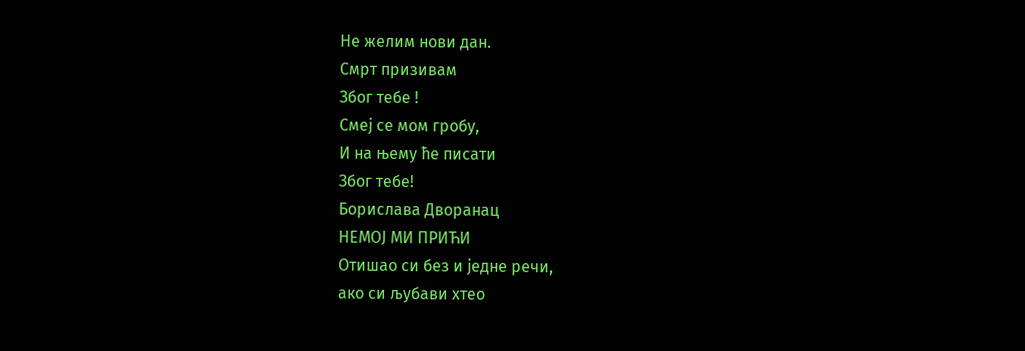Не желим нови дан.
Смрт призивам
Због тебе !
Смеј се мом гробу,
И на њему ће писати
Због тебе!
Борислава Дворанац
НЕМОЈ МИ ПРИЋИ
Отишао си без и једне речи,
ако си љубави хтео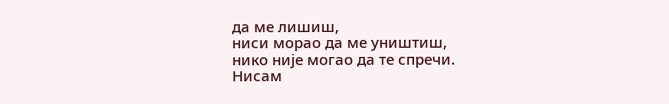да ме лишиш,
ниси морао да ме уништиш,
нико није могао да те спречи.
Нисам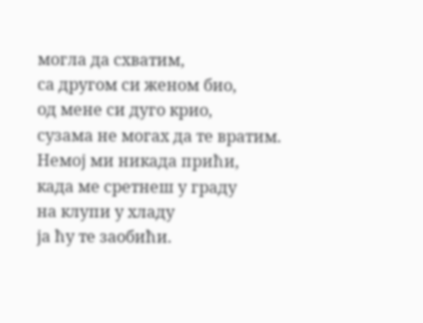могла да схватим,
са другом си женом био,
од мене си дуго крио,
сузама не могах да те вратим.
Немој ми никада прићи,
када ме сретнеш у граду
на клупи у хладу
ја ћу те заобићи.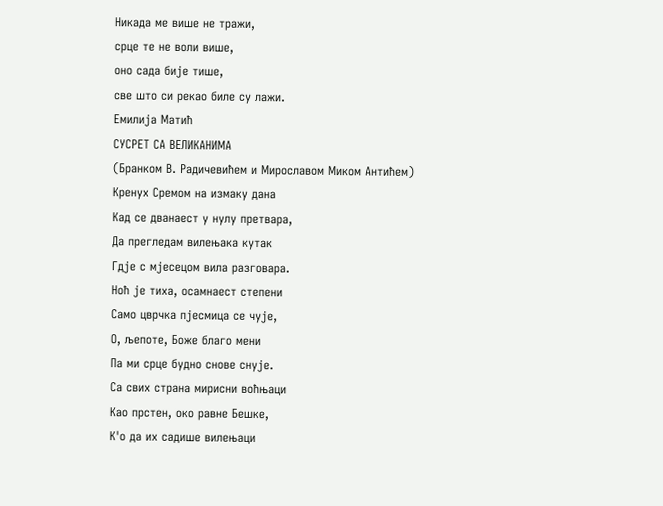Никада ме више не тражи,
срце те не воли више,
оно сада бије тише,
све што си рекао биле су лажи.
Емилија Матић
СУСРЕТ СА ВЕЛИКАНИМА
(Бранком В. Радичевићем и Мирославом Миком Антићем)
Кренух Сремом на измаку дана
Кад се дванаест у нулу претвара,
Да прегледам вилењака кутак
Гдје с мјесецом вила разговара.
Ноћ је тиха, осамнаест степени
Само цврчка пјесмица се чује,
О, љепоте, Боже благо мени
Па ми срце будно снове снује.
Са свих страна мирисни воћњаци
Као прстен, око равне Бешке,
К'о да их садише вилењаци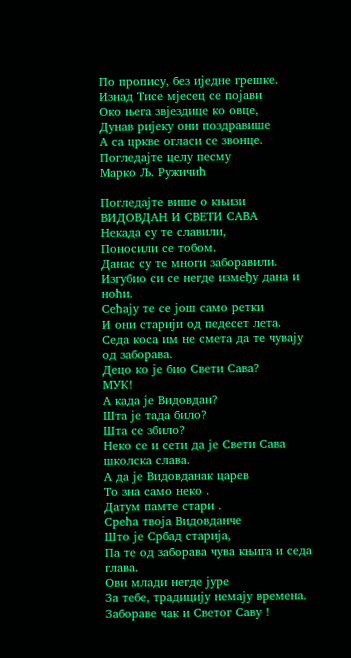По пропису, без иједне грешке.
Изнад Тисе мјесец се појави
Око њега звјездице ко овце,
Дунав ријеку они поздравише
А са цркве огласи се звонце.
Погледајте целу песму
Марко Љ. Ружичић

Погледајте више о књизи
ВИДОВДАН И СВЕТИ САВА
Некада су те славили,
Поносили се тобом.
Данас су те многи заборавили.
Изгубио си се негде између дана и ноћи.
Сећају те се још само ретки
И они старији од педесет лета.
Седа коса им не смета да те чувају од заборава.
Децо ко је био Свети Сава?
МУК!
А када је Видовдан?
Шта је тада било?
Шта се збило?
Неко се и сети да је Свети Сава школска слава.
А да је Видовданак царев
То зна само неко .
Датум памте стари .
Срећа твоја Видовданче
Што је Србад старија,
Па те од заборава чува књига и седа глава.
Ови млади негде јуре
За тебе, традицију немају времена.
Забораве чак и Светог Саву !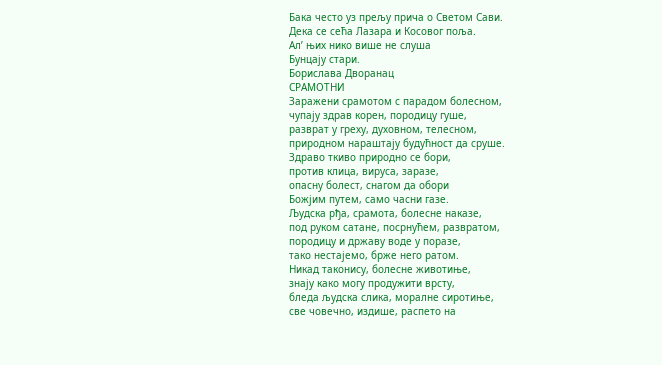Бака често уз прељу прича о Светом Сави.
Дека се сећа Лазара и Косовог поља.
Ал’ њих нико више не слуша
Бунцају стари.
Борислава Дворанац
СРАМОТНИ
Заражени срамотом с парадом болесном,
чупају здрав корен, породицу гуше,
разврат у греху, духовном, телесном,
природном нараштају будућност да сруше.
Здраво ткиво природно се бори,
против клица, вируса, заразе,
опасну болест, снагом да обори
Божјим путем, само часни газе.
Људска рђа, срамота, болесне наказе,
под руком сатане, посрнућем, развратом,
породицу и државу воде у поразе,
тако нестајемо, брже него ратом.
Никад таконису, болесне животиње,
знају како могу продужити врсту,
бледа људска слика, моралне сиротиње,
све човечно, издише, распето на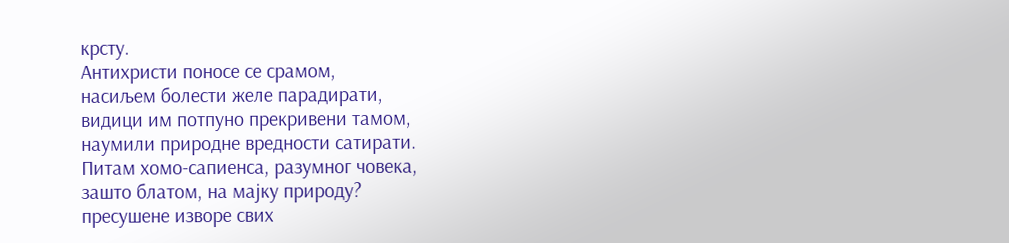крсту.
Антихристи поносе се срамом,
насиљем болести желе парадирати,
видици им потпуно прекривени тамом,
наумили природне вредности сатирати.
Питам хомо-сапиенса, разумног човека,
зашто блатом, на мајку природу?
пресушене изворе свих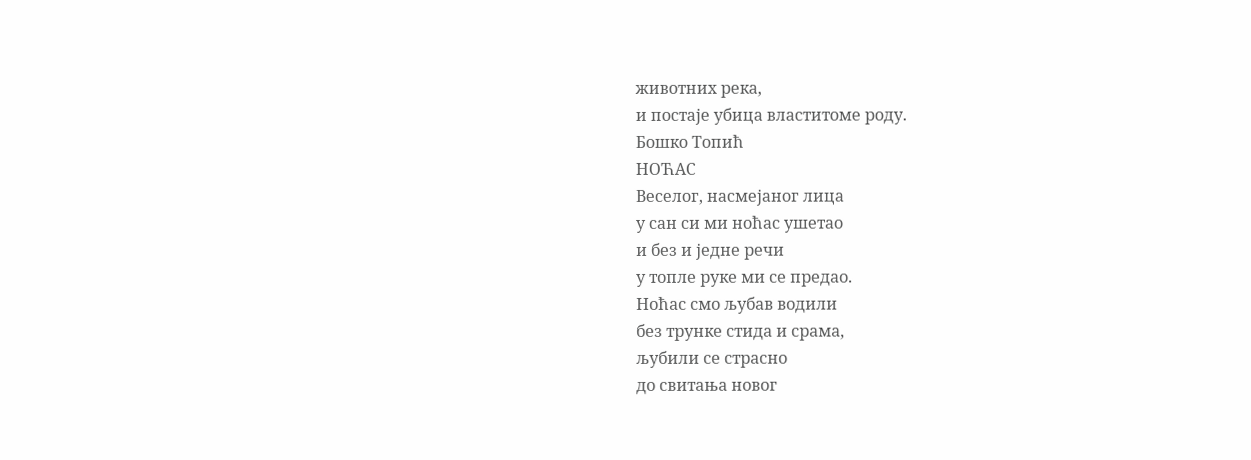животних река,
и постаје убица властитоме роду.
Бошко Топић
НОЋАС
Веселог, насмејаног лица
у сан си ми ноћас ушетао
и без и једне речи
у топле руке ми се предао.
Ноћас смо љубав водили
без трунке стида и срама,
љубили се страсно
до свитања новог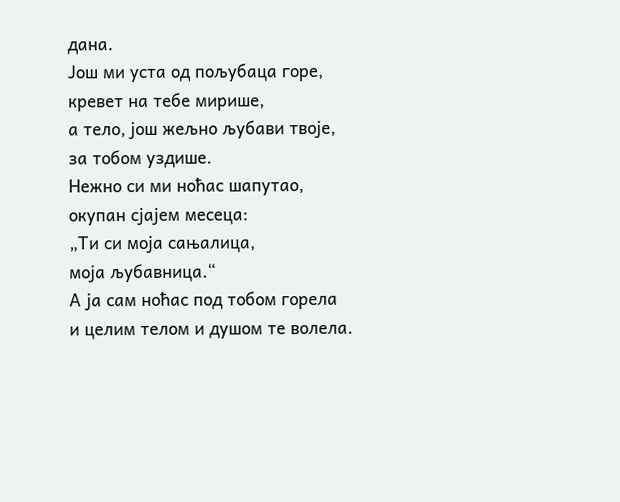дана.
Још ми уста од пољубаца горе,
кревет на тебе мирише,
а тело, још жељно љубави твоје,
за тобом уздише.
Нежно си ми ноћас шапутао,
окупан сјајем месеца:
„Ти си моја сањалица,
моја љубавница.“
А ја сам ноћас под тобом горела
и целим телом и душом те волела.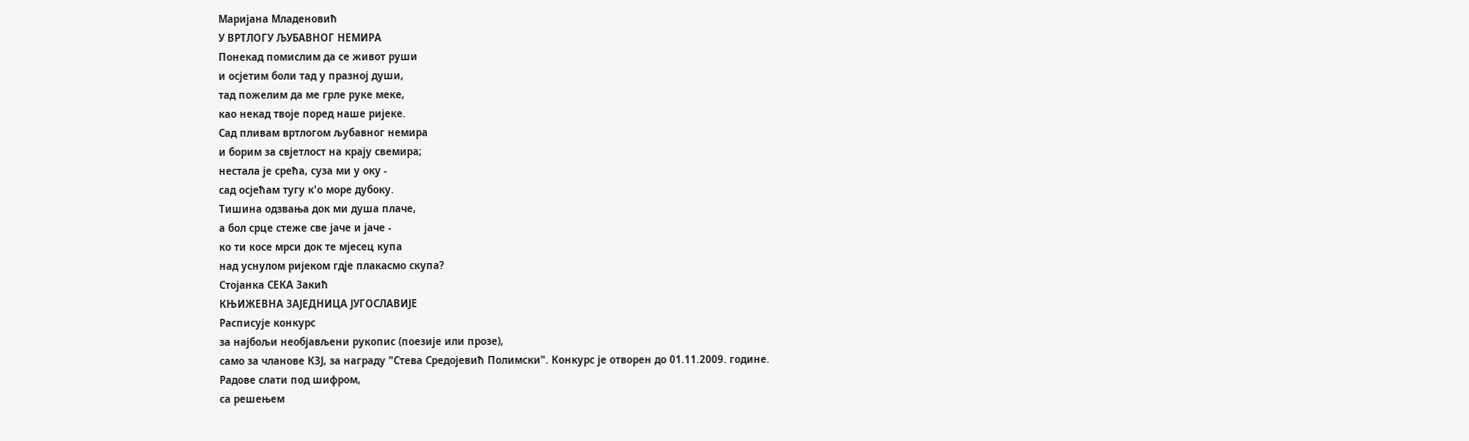Маријана Младеновић
У ВРТЛОГУ ЉУБАВНОГ НЕМИРА
Понекад помислим да се живот руши
и осјетим боли тад у празној души,
тад пожелим да ме грле руке меке,
као некад твоје поред наше ријеке.
Сад пливам вртлогом љубавног немира
и борим за свјетлост на крају свемира;
нестала је срећа, суза ми у оку -
сад осјећам тугу к'о море дубоку.
Тишина одзвања док ми душа плаче,
а бол срце стеже све јаче и јаче -
ко ти косе мрси док те мјесец купа
над уснулом ријеком гдје плакасмо скупа?
Стојанка СЕКА Закић
КЊИЖЕВНА ЗАЈЕДНИЦА ЈУГОСЛАВИЈЕ
Расписује конкурс
за најбољи необјављени рукопис (поезије или прозе),
само за чланове КЗЈ, за награду "Стева Средојевић Полимски". Конкурс је отворен до 01.11.2009. године.
Радове слати под шифром,
са решењем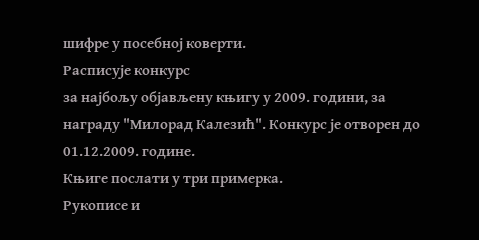шифре у посебној коверти.
Расписује конкурс
за најбољу објављену књигу у 2009. години, за награду "Милорад Калезић". Конкурс је отворен до 01.12.2009. године.
Књиге послати у три примерка.
Рукописе и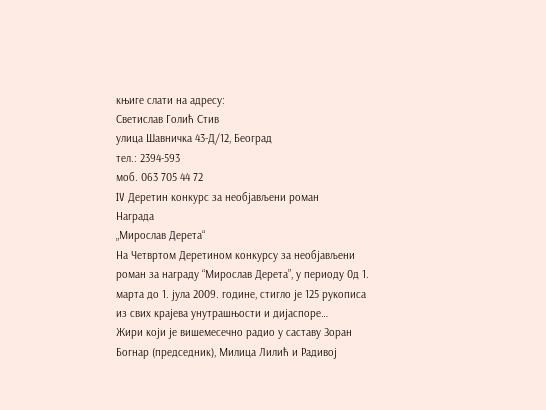књиге слати на адресу:
Светислав Голић Стив
улица Шавничка 43-Д/12, Београд
тел.: 2394-593
моб. 063 705 44 72
IV Деретин конкурс за необјављени роман
Награда
„Мирослав Дерета“
На Четвртом Деретином конкурсу за необјављени роман за награду “Мирослав Дерета”, у периоду 0д 1. марта до 1. јула 2009. године, стигло је 125 рукописа из свих крајева унутрашњости и дијаспоре…
Жири који је вишемесечно радио у саставу Зоран Богнар (председник), Милица Лилић и Радивој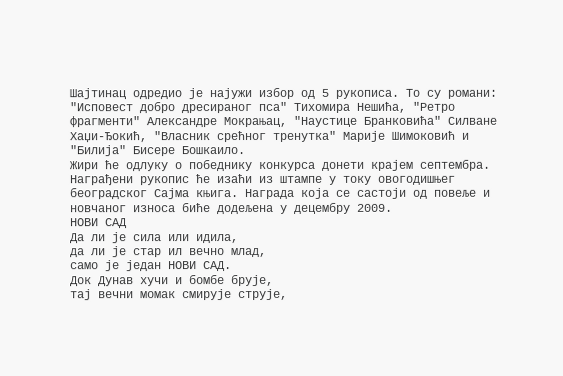Шајтинац одредио је најужи избор од 5 рукописа. То су романи: "Исповест добро дресираног пса" Тихомира Нешића, "Ретро фрагменти" Александре Мокрањац, "Наустице Бранковића" Силване Хаџи-Ђокић, "Власник срећног тренутка" Марије Шимоковић и "Билија" Бисере Бошкаило.
Жири ће одлуку о победнику конкурса донети крајем септембра. Награђени рукопис ће изаћи из штампе у току овогодишњег београдског Сајма књига. Награда која се састоји од повеље и новчаног износа биће додељена у децембру 2009.
НОВИ САД
Да ли је сила или идила,
да ли је стар ил вечно млад,
само је један НОВИ САД.
Док Дунав хучи и бомбе брује,
тај вечни момак смирује струје,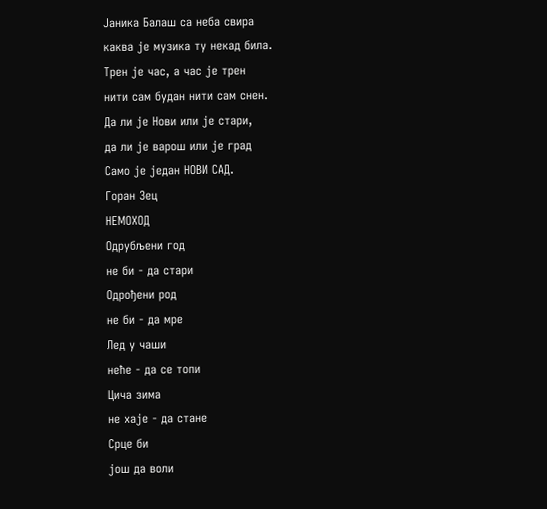Јаника Балаш са неба свира
каква је музика ту некад била.
Трен је час, а час је трен
нити сам будан нити сам снен.
Да ли је Нови или је стари,
да ли је варош или је град
Само је један НОВИ САД.
Горан Зец
НЕМОХОД
Одрубљени год
не би - да стари
Одрођени род
не би - да мре
Лед у чаши
неће - да се топи
Цича зима
не хаје - да стане
Срце би
још да воли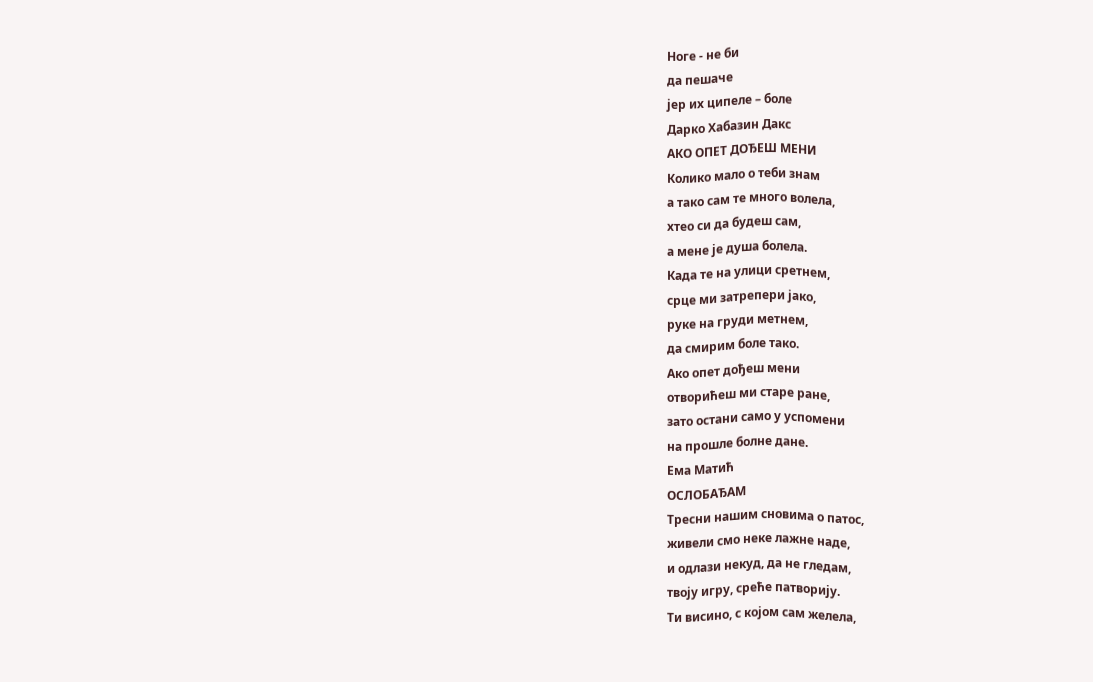Ноге - не би
да пешаче
јер их ципеле – боле
Дарко Хабазин Дакс
АКО ОПЕТ ДОЂЕШ МЕНИ
Колико мало о теби знам
а тако сам те много волела,
хтео си да будеш сам,
а мене је душа болела.
Када те на улици сретнем,
срце ми затрепери јако,
руке на груди метнем,
да смирим боле тако.
Ако опет дођеш мени
отворићеш ми старе ране,
зато остани само у успомени
на прошле болне дане.
Ема Матић
ОСЛОБАЂАМ
Тресни нашим сновима о патос,
живели смо неке лажне наде,
и одлази некуд, да не гледам,
твоју игру, среће патворију.
Ти висино, с којом сам желела,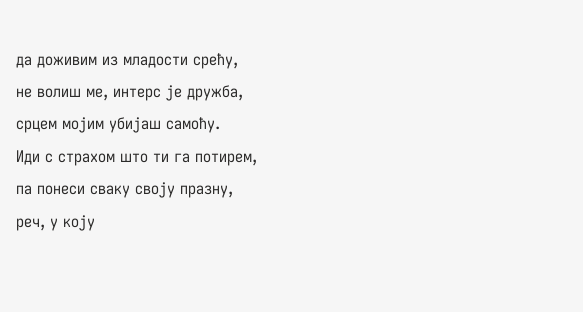да доживим из младости срећу,
не волиш ме, интерс је дружба,
срцем мојим убијаш самоћу.
Иди с страхом што ти га потирем,
па понеси сваку своју празну,
реч, у коју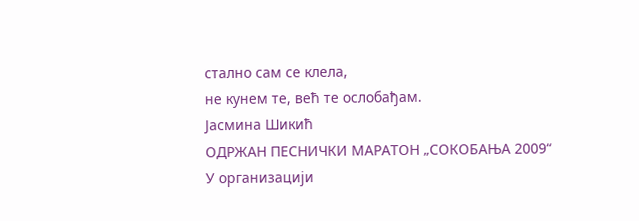стално сам се клела,
не кунем те, већ те ослобађам.
Јасмина Шикић
ОДРЖАН ПЕСНИЧКИ МАРАТОН „СОКОБАЊА 2009“
У организацији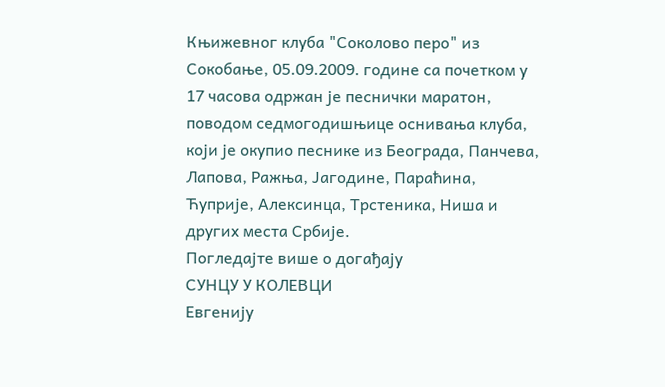Књижевног клуба "Соколово перо" из Сокобање, 05.09.2009. године са почетком у 17 часова одржан је песнички маратон, поводом седмогодишњице оснивања клуба, који је окупио песнике из Београда, Панчева, Лапова, Ражња, Јагодине, Параћина, Ћуприје, Алексинца, Трстеника, Ниша и других места Србије.
Погледајте више о догађају
СУНЦУ У КОЛЕВЦИ
Евгенију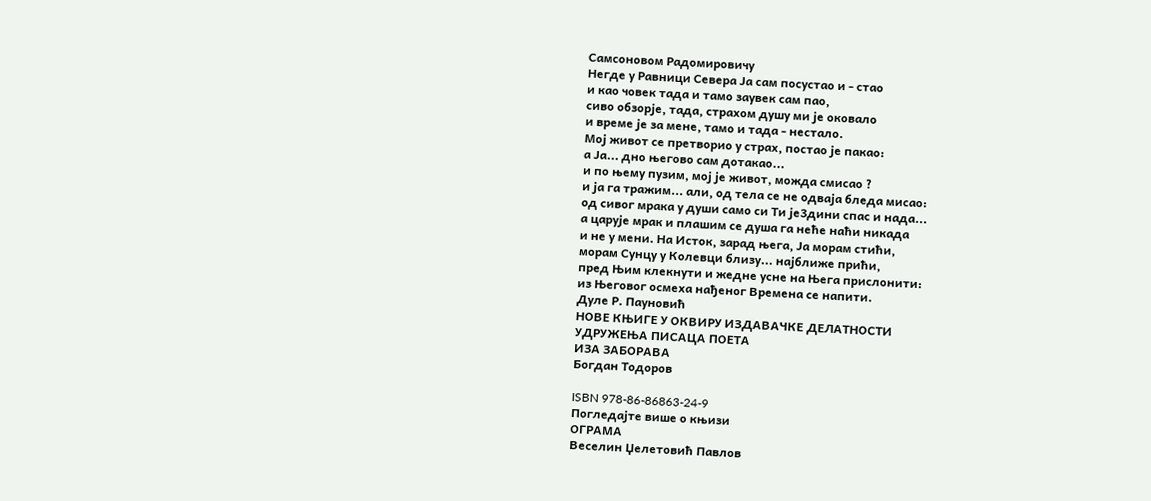Самсоновом Радомировичу
Негде у Равници Севера Ја сам посустао и - стао
и као човек тада и тамо заувек сам пао,
сиво обзорје, тада, страхом душу ми је оковало
и време је за мене, тамо и тада - нестало.
Мој живот се претворио у страх, постао је пакао:
а Ја... дно његово сам дотакао...
и по њему пузим, мој је живот, можда смисао ?
и ја га тражим... али, од тела се не одваја бледа мисао:
од сивог мрака у души само си Ти је3дини спас и нада...
а царује мрак и плашим се душа га неће наћи никада
и не у мени. На Исток, зарад њега, Ја морам стићи,
морам Сунцу у Колевци близу... најближе прићи,
пред Њим клекнути и жедне усне на Њега прислонити:
из Његовог осмеха нађеног Времена се напити.
Дуле Р. Пауновић
НОВЕ КЊИГЕ У ОКВИРУ ИЗДАВАЧКЕ ДЕЛАТНОСТИ
УДРУЖЕЊА ПИСАЦА ПОЕТА
ИЗА ЗАБОРАВА
Богдан Тодоров

ISBN 978-86-86863-24-9
Погледајте више о књизи
ОГРАМА
Веселин Џелетовић Павлов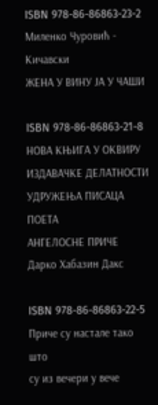ISBN 978-86-86863-23-2
Миленко Чуровић -
Кичавски
ЖЕНА У ВИНУ ЈА У ЧАШИ

ISBN 978-86-86863-21-8
НОВА КЊИГА У ОКВИРУ ИЗДАВАЧКЕ ДЕЛАТНОСТИ
УДРУЖЕЊА ПИСАЦА ПОЕТА
АНГЕЛОСНЕ ПРИЧЕ
Дарко Хабазин Дакс

ISBN 978-86-86863-22-5
Приче су настале тако што
су из вечери у вече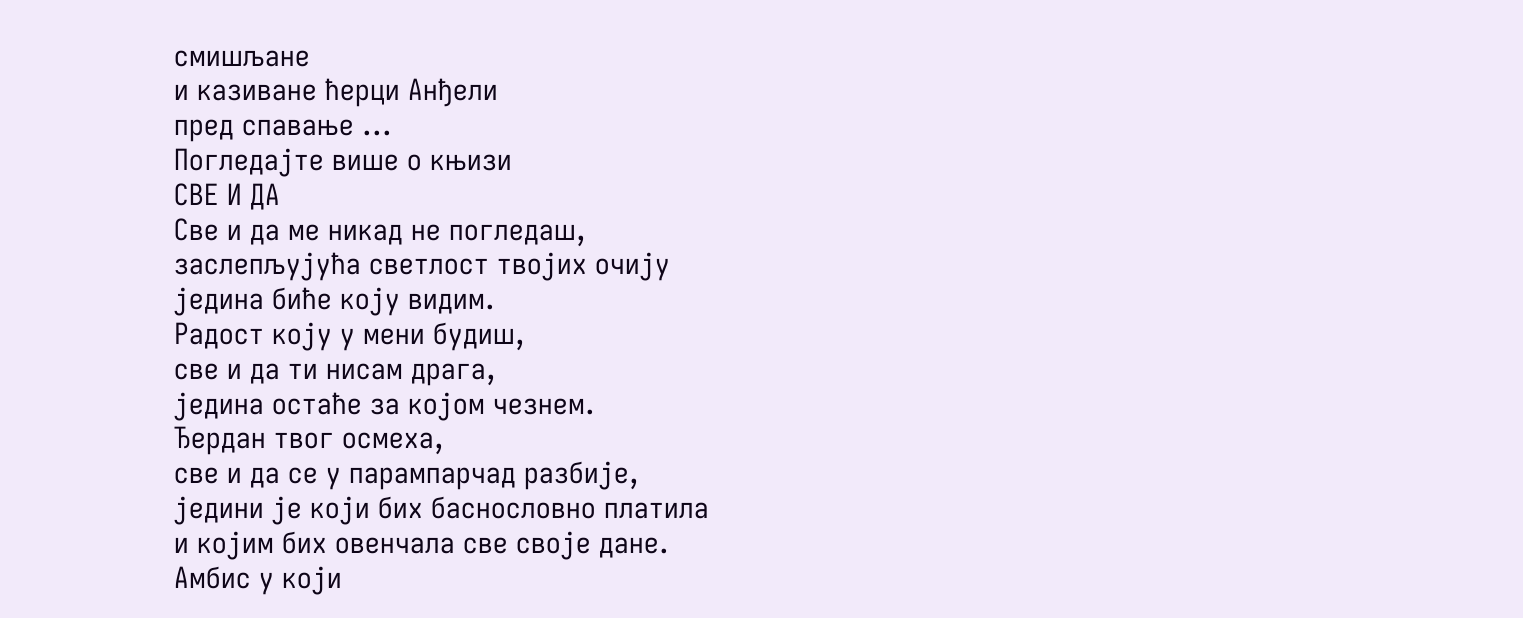смишљане
и казиване ћерци Анђели
пред спавање ...
Погледајте више о књизи
СВЕ И ДА
Све и да ме никад не погледаш,
заслепљујућа светлост твојих очију
једина биће коју видим.
Радост коју у мени будиш,
све и да ти нисам драга,
једина остаће за којом чезнем.
Ђердан твог осмеха,
све и да се у парампарчад разбије,
једини је који бих баснословно платила
и којим бих овенчала све своје дане.
Амбис у који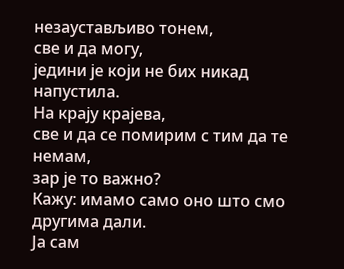незаустављиво тонем,
све и да могу,
једини је који не бих никад напустила.
На крају крајева,
све и да се помирим с тим да те немам,
зар је то важно?
Кажу: имамо само оно што смо другима дали.
Ја сам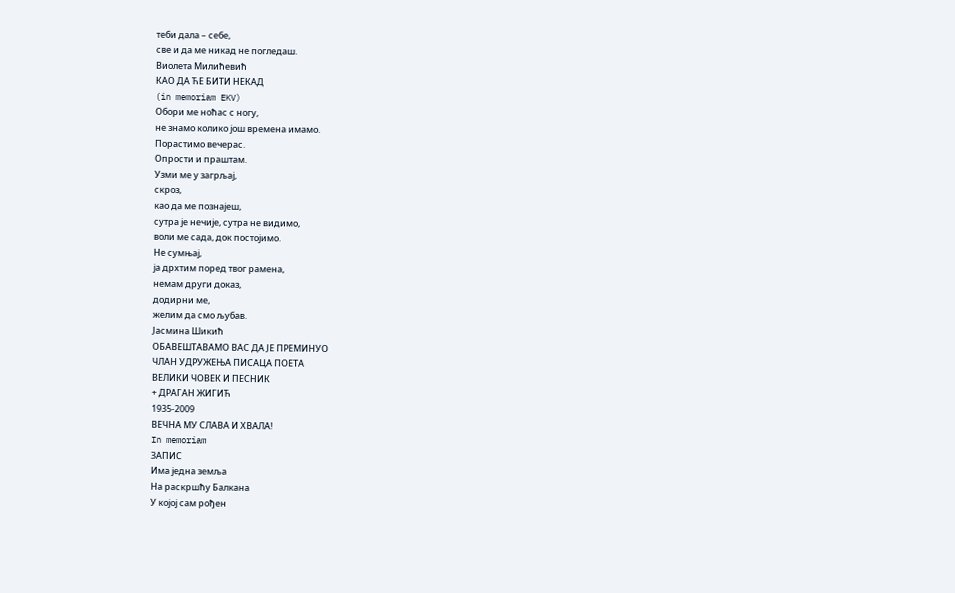теби дала – себе,
све и да ме никад не погледаш.
Виолета Милићевић
КАО ДА ЋЕ БИТИ НЕКАД
(in memoriam EKV)
Обори ме ноћас с ногу,
не знамо колико још времена имамо.
Порастимо вечерас.
Опрости и праштам.
Узми ме у загрљај,
скроз,
као да ме познајеш,
сутра је нечије, сутра не видимо,
воли ме сада, док постојимо.
Не сумњај,
ја дрхтим поред твог рамена,
немам други доказ,
додирни ме,
желим да смо љубав.
Јасмина Шикић
ОБАВЕШТАВАМО ВАС ДА ЈЕ ПРЕМИНУО
ЧЛАН УДРУЖЕЊА ПИСАЦА ПОЕТА
ВЕЛИКИ ЧОВЕК И ПЕСНИК
+ ДРАГАН ЖИГИЋ
1935-2009
ВЕЧНА МУ СЛАВА И ХВАЛА!
In memoriam
ЗАПИС
Има једна земља
На раскршћу Балкана
У којој сам рођен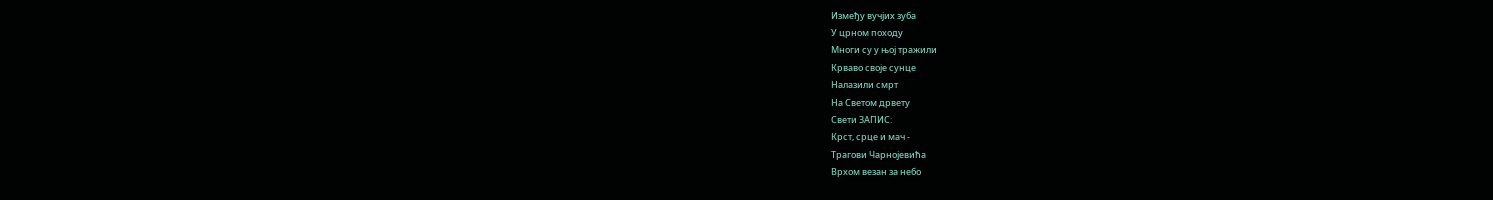Између вучјих зуба
У црном походу
Многи су у њој тражили
Крваво своје сунце
Налазили смрт
На Светом дрвету
Свети ЗАПИС:
Крст, срце и мач -
Трагови Чарнојевића
Врхом везан за небо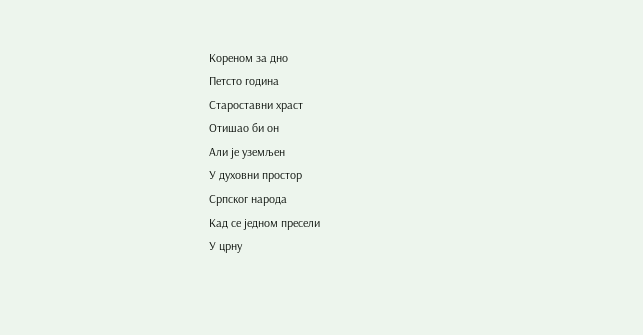Кореном за дно
Петсто година
Староставни храст
Отишао би он
Али је уземљен
У духовни простор
Српског народа
Кад се једном пресели
У црну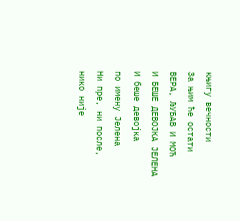књигу вечности
За њим ће остати
ВЕРА, ЉУБАВ И МОЋ
И БЕШЕ ДЕВОЈКА ЈЕЛЕНА
И беше девојка
по имену Јелена
Ни пре, ни после,
нико није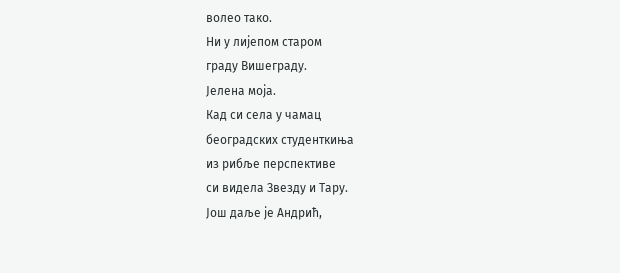волео тако.
Ни у лијепом старом
граду Вишеграду.
Јелена моја.
Кад си села у чамац
београдских студенткиња
из рибље перспективе
си видела Звезду и Тару.
Још даље је Андрић,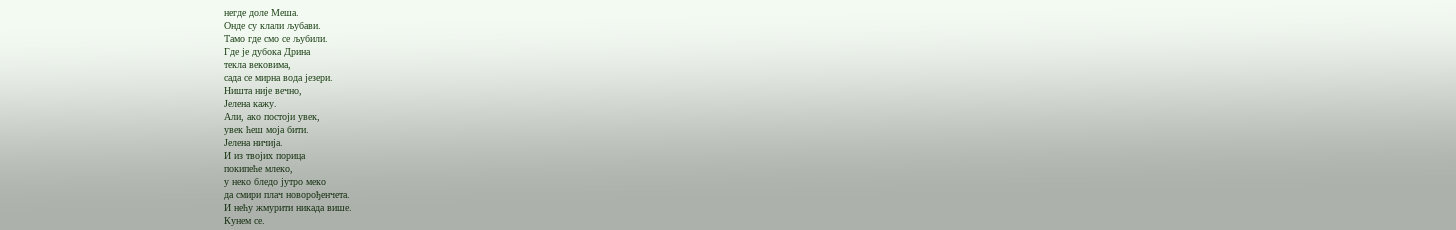негде доле Меша.
Онде су клали љубави.
Тамо где смо се љубили.
Где је дубока Дрина
текла вековима,
сада се мирна вода језери.
Ништа није вечно,
Јелена кажу.
Али, ако постоји увек,
увек ћеш моја бити.
Јелена ничија.
И из твојих порица
покипеће млеко,
у неко бледо јутро меко
да смири плач новорођенчета.
И нећу жмурити никада више.
Кунем се.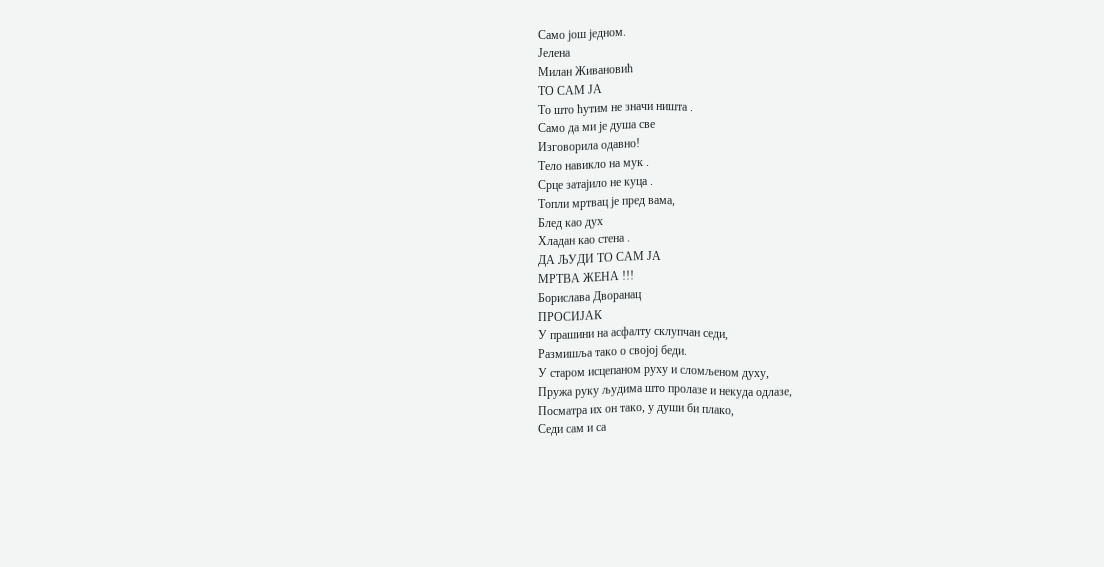Само још једном.
Јелена
Милан Живановић
ТО САМ ЈА
То што ћутим не значи ништа .
Само да ми је душа све
Изговорила одавно!
Тело навикло на мук .
Срце затајило не куца .
Топли мртвац је пред вама,
Блед као дух
Хладан као стена .
ДА ЉУДИ ТО САМ ЈА
МРТВА ЖЕНА !!!
Борислава Дворанац
ПРОСИЈАК
У прашини на асфалту склупчан седи,
Размишља тако о својој беди.
У старом исцепаном руху и сломљеном духу,
Пружа руку људима што пролазе и некуда одлазе,
Посматра их он тако, у души би плако,
Седи сам и са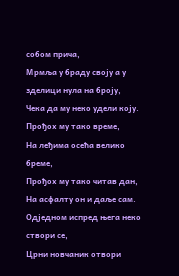собом прича,
Мрмља у браду своју а у зделици нула на броју,
Чека да му неко удели коју.
Прођох му тако време,
На леђима осећа велико бреме,
Прођох му тако читав дан,
На асфалту он и даље сам.
Одједном испред њега неко створи се,
Црни новчаник отвори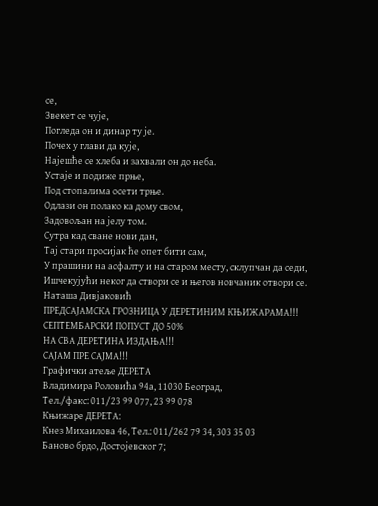се,
Звекет се чује,
Погледа он и динар ту је.
Почех у глави да кује,
Најешће се хлеба и захвали он до неба.
Устаје и подиже прње,
Под стопалима осети трње.
Одлази он полако ка дому свом,
Задовољан на јелу том.
Сутра кад сване нови дан,
Тај стари просијак ће опет бити сам,
У прашини на асфалту и на старом месту, склупчан да седи,
Ишчекујући неког да створи се и његов новчаник отвори се.
Наташа Дивјаковић
ПРЕДСАЈАМСКА ГРОЗНИЦА У ДЕРЕТИНИМ КЊИЖАРАМА!!!
СЕПТЕМБАРСКИ ПОПУСТ ДО 50%
НА СВА ДЕРЕТИНА ИЗДАЊА!!!
САЈАМ ПРЕ САЈМА!!!
Графички атеље ДЕРЕТА
Владимира Роловића 94а, 11030 Београд,
Тел./факс: 011/23 99 077, 23 99 078
Књижаре ДЕРЕТА:
Кнез Михаилова 46, Тел.: 011/262 79 34, 303 35 03
Баново брдо, Достојевског 7;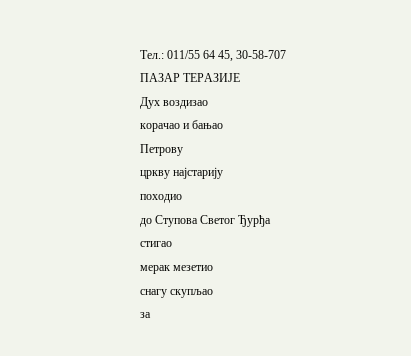Тел.: 011/55 64 45, 30-58-707
ПАЗАР ТЕРАЗИЈЕ
Дух воздизао
корачао и бањао
Петрову
цркву најстарију
походио
до Ступова Светог Ђурђа
стигао
мерак мезетио
снагу скупљао
за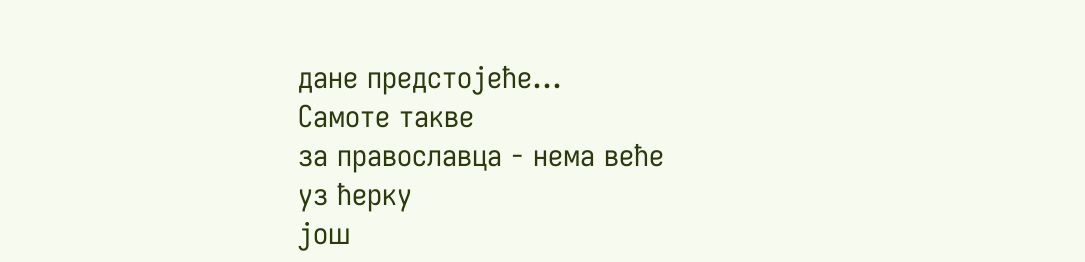дане предстојеће...
Самоте такве
за православца - нема веће
уз ћерку
још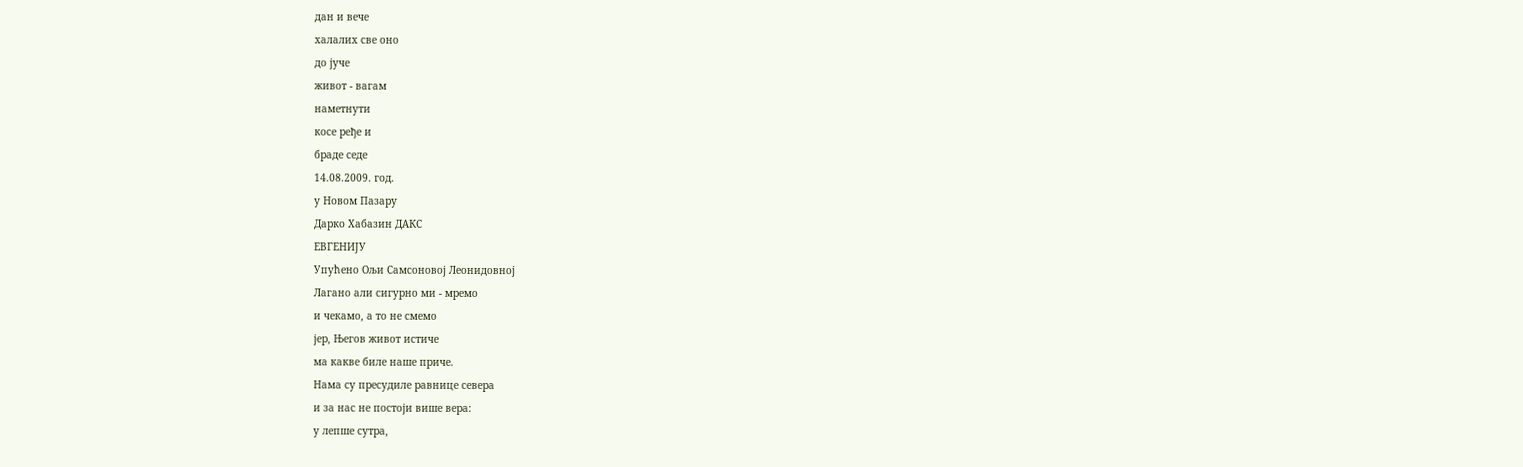дан и вече
халалих све оно
до јуче
живот - вагам
наметнути
косе ређе и
браде седе
14.08.2009. год.
у Новом Пазару
Дарко Хабазин ДАКС
ЕВГЕНИЈУ
Упућено Ољи Самсоновој Леонидовној
Лагано али сигурно ми - мремо
и чекамо, а то не смемо
јер, Његов живот истиче
ма какве биле наше приче.
Нама су пресудиле равнице севера
и за нас не постоји више вера:
у лепше сутра,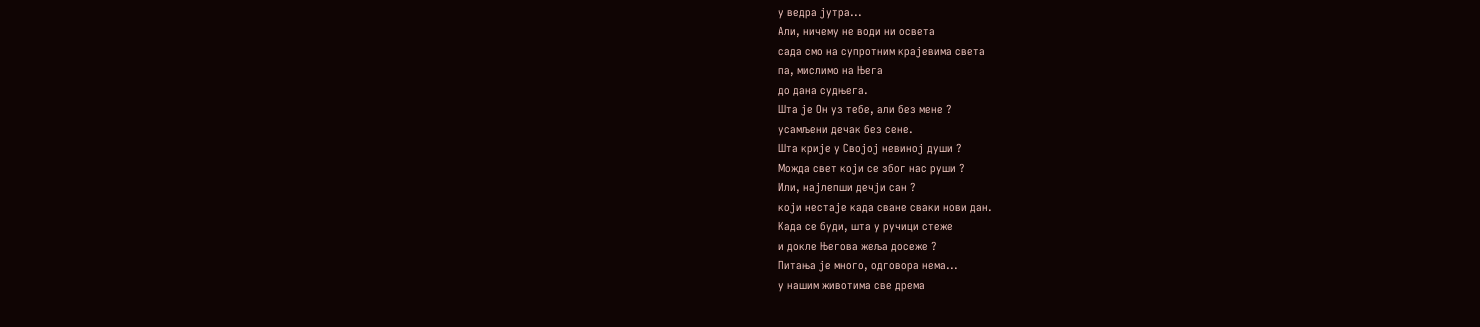у ведра јутра...
Али, ничему не води ни освета
сада смо на супротним крајевима света
па, мислимо на Њега
до дана судњега.
Шта је Он уз тебе, али без мене ?
усамљени дечак без сене.
Шта крије у Својој невиној души ?
Можда свет који се због нас руши ?
Или, најлепши дечји сан ?
који нестаје када сване сваки нови дан.
Када се буди, шта у ручици стеже
и докле Његова жеља досеже ?
Питања је много, одговора нема...
у нашим животима све дрема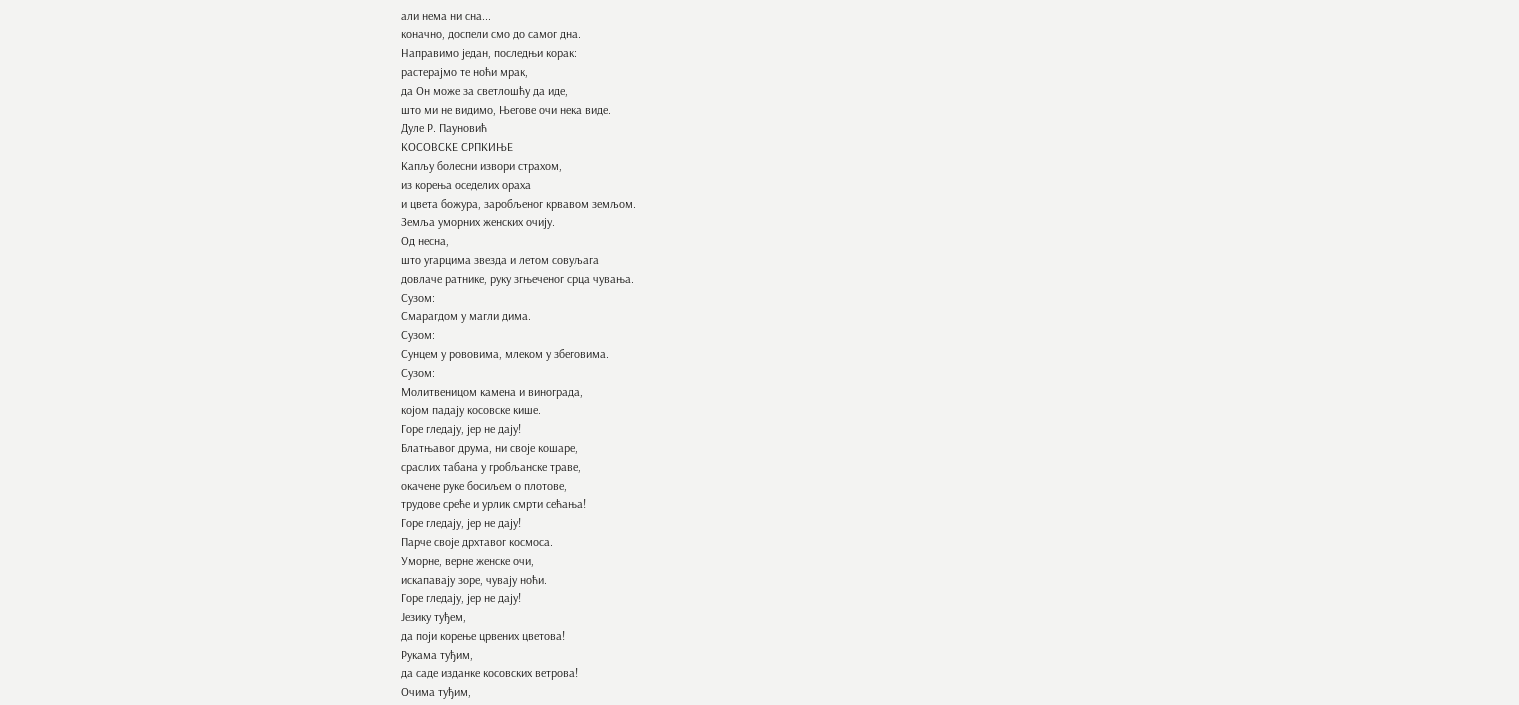али нема ни сна...
коначно, доспели смо до самог дна.
Направимо један, последњи корак:
растерајмо те ноћи мрак,
да Он може за светлошћу да иде,
што ми не видимо, Његове очи нека виде.
Дуле Р. Пауновић
КОСОВСКЕ СРПКИЊЕ
Капљу болесни извори страхом,
из корења оседелих ораха
и цвета божура, заробљеног крвавом земљом.
Земља уморних женских очију.
Од несна,
што угарцима звезда и летом совуљага
довлаче ратнике, руку згњеченог срца чувања.
Сузом:
Смарагдом у магли дима.
Сузом:
Сунцем у рововима, млеком у збеговима.
Сузом:
Молитвеницом камена и винограда,
којом падају косовске кише.
Горе гледају, јер не дају!
Блатњавог друма, ни своје кошаре,
сраслих табана у гробљанске траве,
окачене руке босиљем о плотове,
трудове среће и урлик смрти сећања!
Горе гледају, јер не дају!
Парче своје дрхтавог космоса.
Уморне, верне женске очи,
искапавају зоре, чувају ноћи.
Горе гледају, јер не дају!
Језику туђем,
да поји корење црвених цветова!
Рукама туђим,
да саде изданке косовских ветрова!
Очима туђим,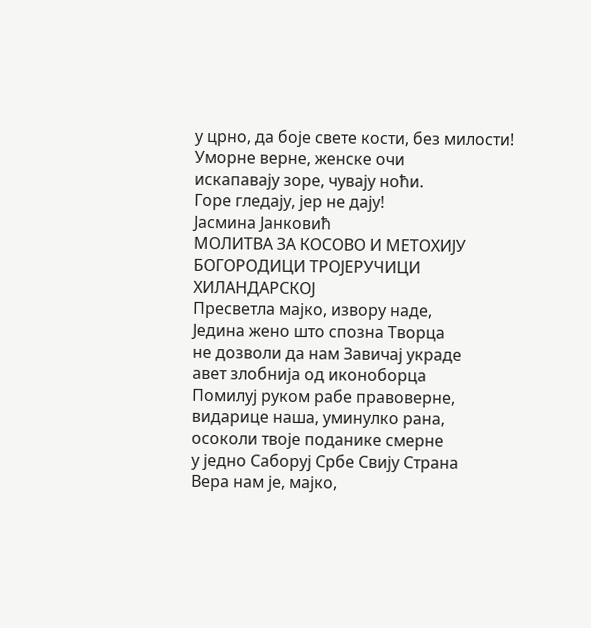у црно, да боје свете кости, без милости!
Уморне верне, женске очи
искапавају зоре, чувају ноћи.
Горе гледају, јер не дају!
Јасмина Јанковић
МОЛИТВА ЗА КОСОВО И МЕТОХИЈУ
БОГОРОДИЦИ ТРОЈЕРУЧИЦИ ХИЛАНДАРСКОЈ
Пресветла мајко, извору наде,
Једина жено што спозна Творца
не дозволи да нам Завичај украде
авет злобнија од иконоборца
Помилуј руком рабе правоверне,
видарице наша, уминулко рана,
осоколи твоје поданике смерне
у једно Саборуј Србе Свију Страна
Вера нам је, мајко,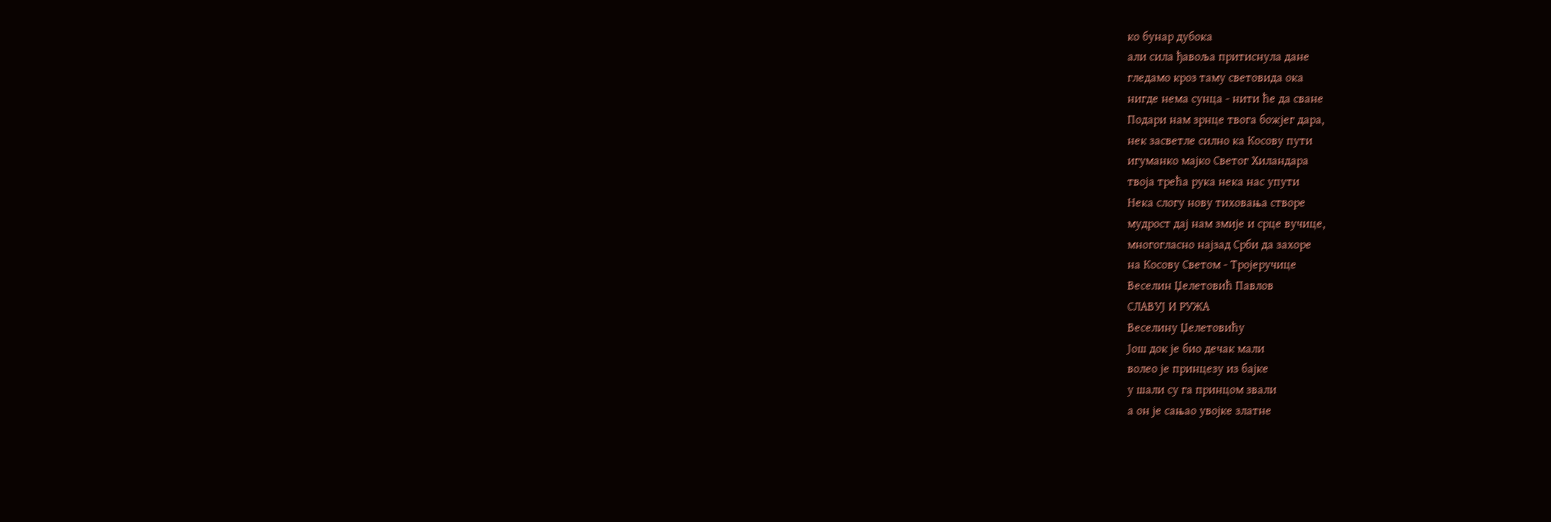ко бунар дубока
али сила ђавоља притиснула дане
гледамо кроз таму световида ока
нигде нема сунца - нити ће да сване
Подари нам зрнце твога божјег дара,
нек засветле силно ка Косову пути
игуманко мајко Светог Хиландара
твоја трећа рука нека нас упути
Нека слогу нову тиховања створе
мудрост дај нам змије и срце вучице,
многогласно најзад Срби да захоре
на Косову Светом - Тројеручице
Веселин Џелетовић Павлов
СЛАВУЈ И РУЖА
Веселину Џелетовићу
Још док је био дечак мали
волео је принцезу из бајке
у шали су га принцом звали
а он је сањао увојке златне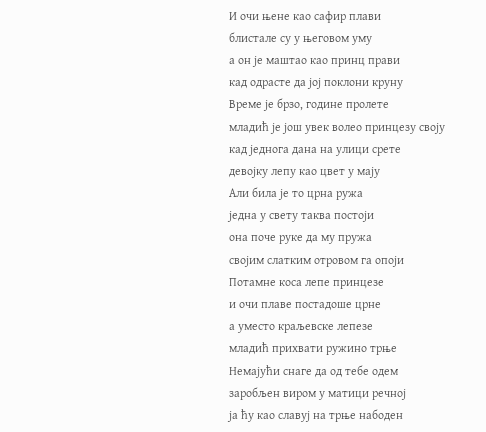И очи њене као сафир плави
блистале су у његовом уму
а он је маштао као принц прави
кад одрасте да јој поклони круну
Време је брзо, године пролете
младић је још увек волео принцезу своју
кад једнога дана на улици срете
девојку лепу као цвет у мају
Али била је то црна ружа
једна у свету таква постоји
она поче руке да му пружа
својим слатким отровом га опоји
Потамне коса лепе принцезе
и очи плаве постадоше црне
а уместо краљевске лепезе
младић прихвати ружино трње
Немајући снаге да од тебе одем
заробљен виром у матици речној
ја ћу као славуј на трње набоден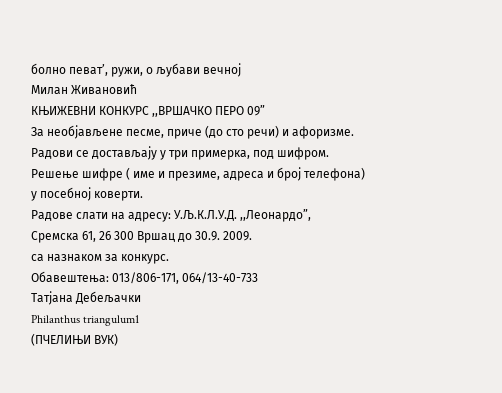болно певат’, ружи, о љубави вечној
Милан Живановић
КЊИЖЕВНИ КОНКУРС ,,ВРШАЧКО ПЕРО 09”
За необјављене песме, приче (до сто речи) и афоризме.
Радови се достављају у три примерка, под шифром.
Решење шифре ( име и презиме, адреса и број телефона)
у посебној коверти.
Радове слати на адресу: У.Љ.К.Л.У.Д. ,,Леонардо”,
Сремска 61, 26 300 Вршац до 30.9. 2009.
са назнаком за конкурс.
Обавештења: 013/806-171, 064/13-40-733
Татјана Дебељачки
Philanthus triangulum1
(ПЧЕЛИЊИ ВУК)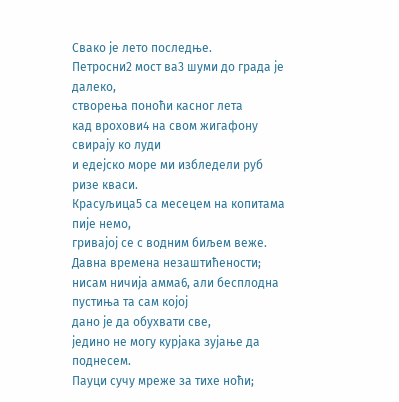Свако је лето последње.
Петросни2 мост ва3 шуми до града је далеко,
створења поноћи касног лета
кад врохови4 на свом жигафону свирају ко луди
и едејско море ми избледели руб ризе кваси.
Красуљица5 са месецем на копитама пије немо,
гривајој се с водним биљем веже.
Давна времена незаштићености;
нисам ничија амма6, али бесплодна пустиња та сам којој
дано је да обухвати све,
једино не могу курјака зујање да поднесем.
Пауци сучу мреже за тихе ноћи;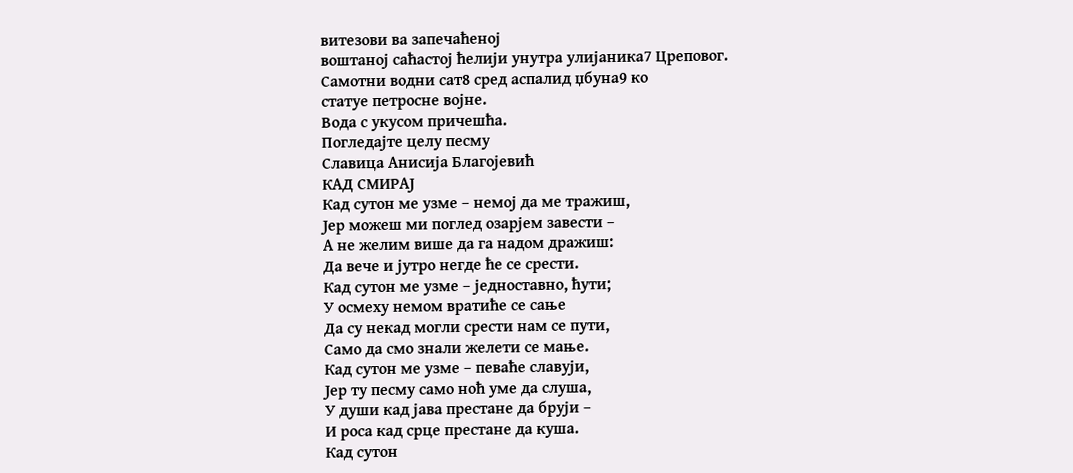витезови ва запечаћеној
воштаној саћастој ћелији унутра улијаника7 Цреповог.
Самотни водни сат8 сред аспалид џбуна9 ко
статуе петросне војне.
Вода с укусом причешћа.
Погледајте целу песму
Славица Анисија Благојевић
КАД СМИРАЈ
Кад сутон ме узме – немој да ме тражиш,
Јер можеш ми поглед озарјем завести –
А не желим више да га надом дражиш:
Да вече и јутро негде ће се срести.
Кад сутон ме узме – једноставно, ћути;
У осмеху немом вратиће се сање
Да су некад могли срести нам се пути,
Само да смо знали желети се мање.
Кад сутон ме узме – певаће славуји,
Јер ту песму само ноћ уме да слуша,
У души кад јава престане да бруји –
И роса кад срце престане да куша.
Кад сутон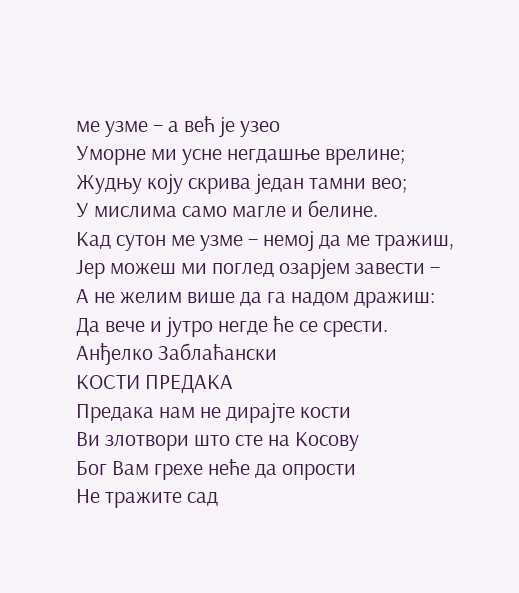ме узме – а већ је узео
Уморне ми усне негдашње врелине;
Жудњу коју скрива један тамни вео;
У мислима само магле и белине.
Кад сутон ме узме – немој да ме тражиш,
Јер можеш ми поглед озарјем завести –
А не желим више да га надом дражиш:
Да вече и јутро негде ће се срести.
Анђелко Заблаћански
КОСТИ ПРЕДАКА
Предака нам не дирајте кости
Ви злотвори што сте на Косову
Бог Вам грехе неће да опрости
Не тражите сад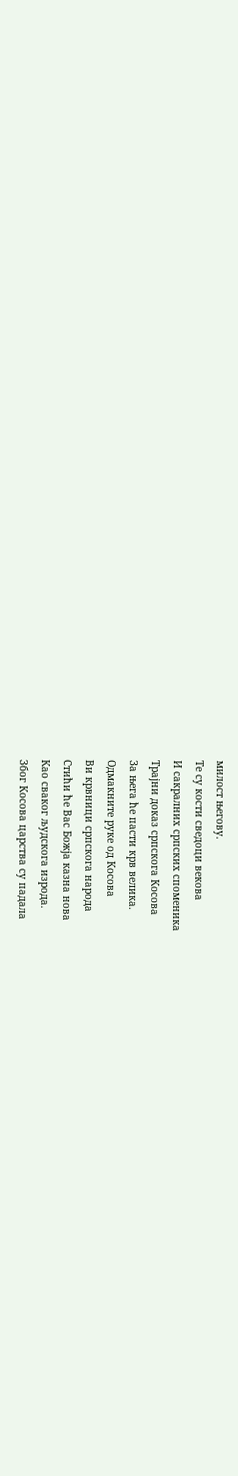милост његову.
Те су кости сведоци векова
И сакралних српских споменика
Трајни доказ српскога Косова
За њега ће пасти крв велика.
Одмакните руке од Косова
Ви крвници српскога народа
Стићи ће Вас Божја казна нова
Као сваког људскога изрода.
Због Косова царства су падала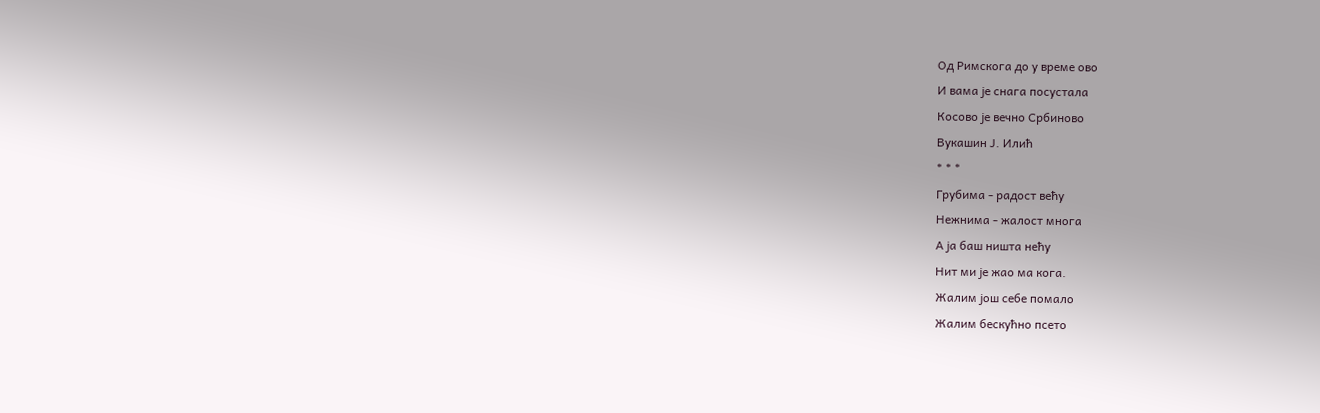Од Римскога до у време ово
И вама је снага посустала
Косово је вечно Србиново
Вукашин Ј. Илић
* * *
Грубима - радост већу
Нежнима - жалост многа
А ја баш ништа нећу
Нит ми је жао ма кога.
Жалим још себе помало
Жалим бескућно псето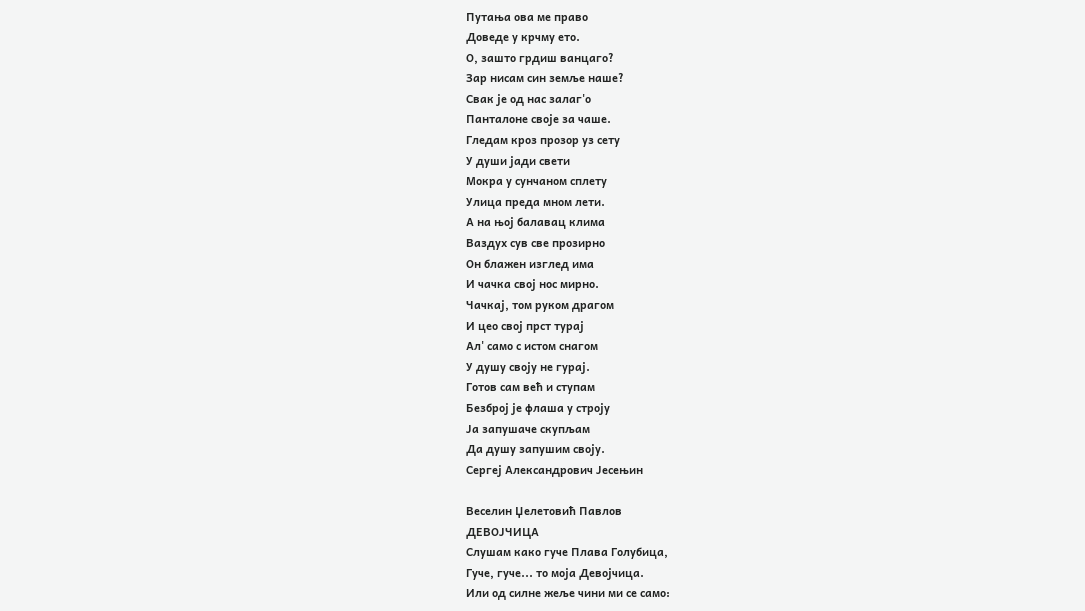Путања ова ме право
Доведе у крчму ето.
О, зашто грдиш ванцаго?
Зар нисам син земље наше?
Свак је од нас залаг'о
Панталоне своје за чаше.
Гледам кроз прозор уз сету
У души јади свети
Мокра у сунчаном сплету
Улица преда мном лети.
А на њој балавац клима
Ваздух сув све прозирно
Он блажен изглед има
И чачка свој нос мирно.
Чачкај, том руком драгом
И цео свој прст турај
Ал' само с истом снагом
У душу своју не гурај.
Готов сам већ и ступам
Безброј је флаша у строју
Ја запушаче скупљам
Да душу запушим своју.
Сергеј Александрович Јесењин

Веселин Џелетовић Павлов
ДЕВОЈЧИЦА
Слушам како гуче Плава Голубица,
Гуче, гуче... то моја Девојчица.
Или од силне жеље чини ми се само: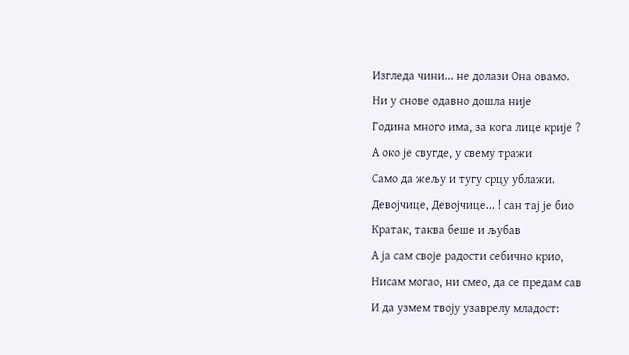Изгледа чини... не долази Она овамо.
Ни у снове одавно дошла није
Година много има, за кога лице крије ?
А око је свугде, у свему тражи
Само да жељу и тугу срцу ублажи.
Девојчице, Девојчице... ! сан тај је био
Кратак, таква беше и љубав
А ја сам своје радости себично крио,
Нисам могао, ни смео, да се предам сав
И да узмем твоју узаврелу младост: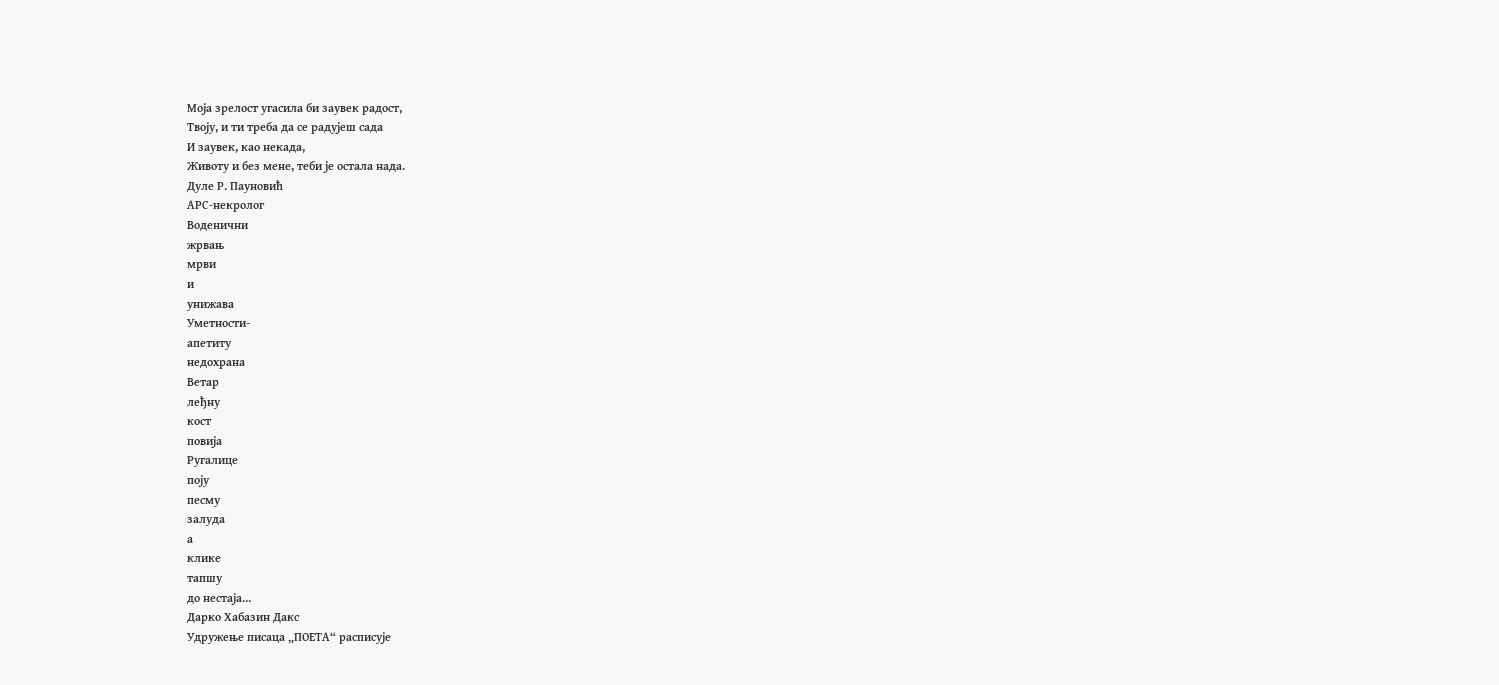Моја зрелост угасила би заувек радост,
Твоју, и ти треба да се радујеш сада
И заувек, као некада,
Животу и без мене, теби је остала нада.
Дуле Р. Пауновић
АРС-некролог
Воденични
жрвањ
мрви
и
унижава
Уметности-
апетиту
недохрана
Ветар
леђну
кост
повија
Ругалице
поју
песму
залуда
а
клике
тапшу
до нестаја...
Дарко Хабазин Дакс
Удружење писаца „ПОЕТА“ расписује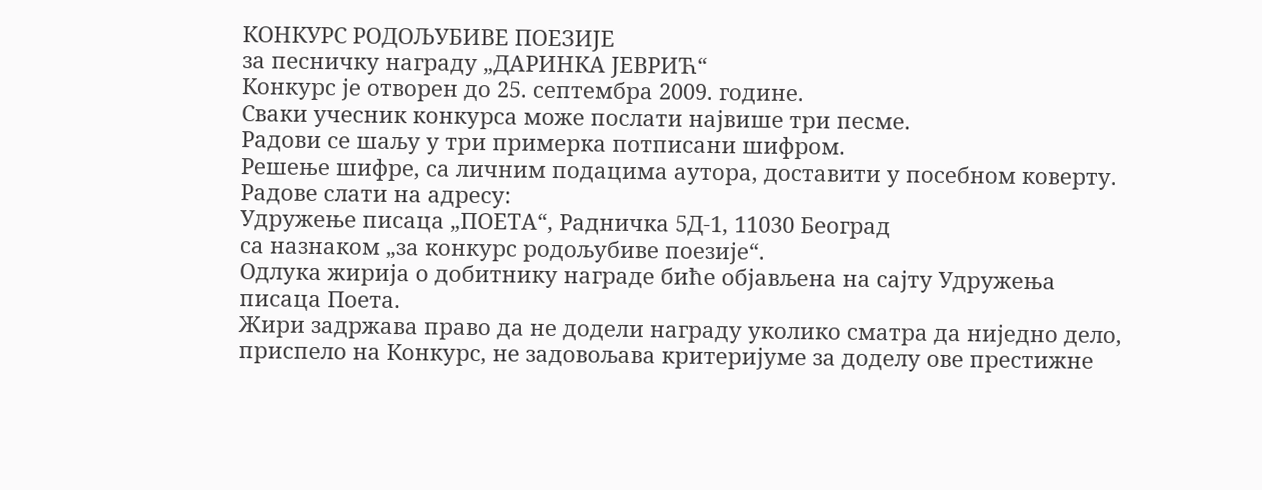КОНКУРС РОДОЉУБИВЕ ПОЕЗИЈЕ
за песничку награду „ДАРИНКА ЈЕВРИЋ“
Конкурс је отворен до 25. септембра 2009. године.
Сваки учесник конкурса може послати највише три песме.
Радови се шаљу у три примерка потписани шифром.
Решење шифре, са личним подацима аутора, доставити у посебном коверту.
Радове слати на адресу:
Удружење писаца „ПОЕТА“, Радничка 5Д-1, 11030 Београд
са назнаком „за конкурс родољубиве поезије“.
Одлука жирија о добитнику награде биће објављена на сајту Удружења писаца Поета.
Жири задржава право да не додели награду уколико сматра да ниједно дело, приспело на Конкурс, не задовољава критеријуме за доделу ове престижне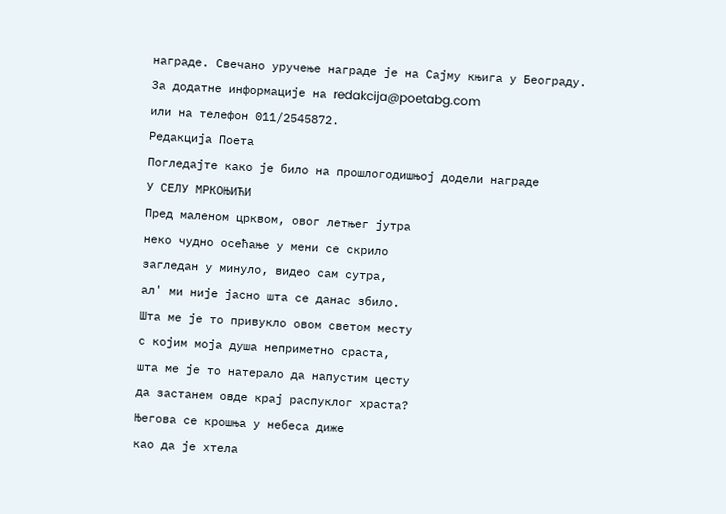награде. Свечано уручење награде је на Сајму књига у Београду.
За додатне информације на redakcija@poetabg.com
или на телефон 011/2545872.
Редакција Поета
Погледајте како је било на прошлогодишњој додели награде
У СЕЛУ МРКОЊИЋИ
Пред маленом црквом, овог летњег јутра
неко чудно осећање у мени се скрило
загледан у минуло, видео сам сутра,
ал' ми није јасно шта се данас збило.
Шта ме је то привукло овом светом месту
с којим моја душа неприметно сраста,
шта ме је то натерало да напустим цесту
да застанем овде крај распуклог храста?
Његова се крошња у небеса диже
као да је хтела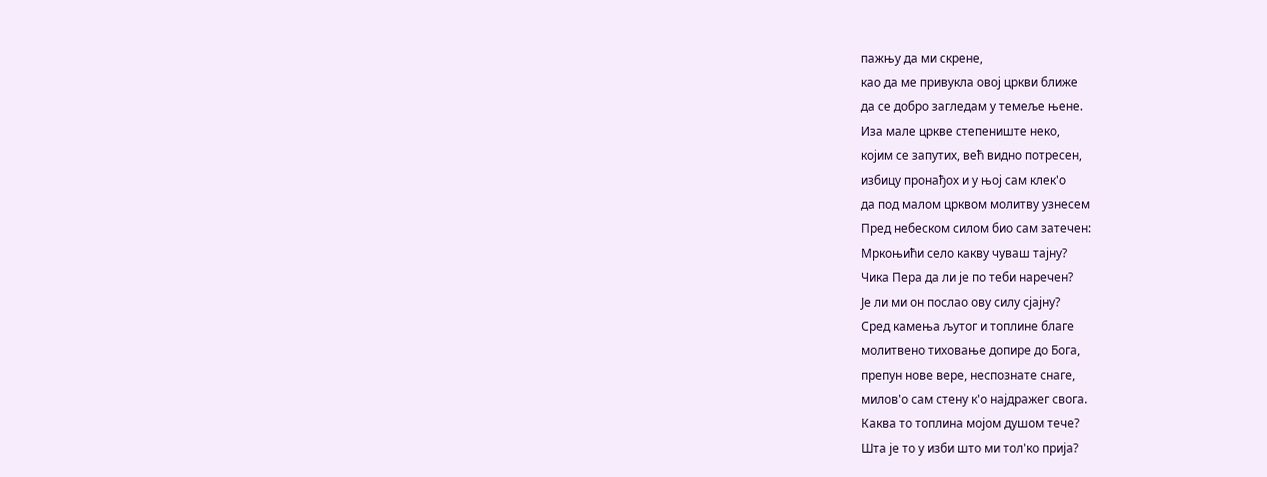пажњу да ми скрене,
као да ме привукла овој цркви ближе
да се добро загледам у темеље њене.
Иза мале цркве степениште неко,
којим се запутих, већ видно потресен,
избицу пронађох и у њој сам клек'о
да под малом црквом молитву узнесем
Пред небеском силом био сам затечен:
Мркоњићи село какву чуваш тајну?
Чика Пера да ли је по теби наречен?
Је ли ми он послао ову силу сјајну?
Сред камења љутог и топлине благе
молитвено тиховање допире до Бога,
препун нове вере, неспознате снаге,
милов'о сам стену к'о најдражег свога.
Каква то топлина мојом душом тече?
Шта је то у изби што ми тол'ко прија?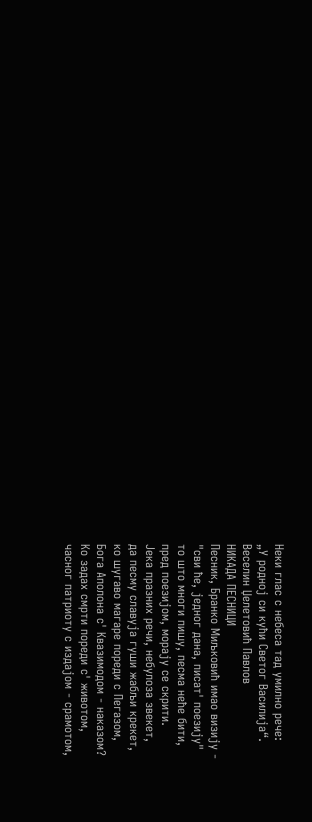Неки глас с небеса тад умилно рече:
„У родној си кући Светог Василија“.
Веселин Џелетовић Павлов
НИКАДА ПЕСНИЦИ
Песник, Бранко Миљковић имаo визију -
"сви ће, једног дана, писат' поезију"
то што многи пишу, песма неће бити,
пред поезијом, морају се скрити.
Јека празних речи, небулоза звекет,
да песму славуја гуши жабљи крекет,
ко шугаво магаре пореди с Пегазом,
Бога Аполона с' Квазимодом - наказом?
Ко задах смрти пореди с' животом,
часног патриоту с издајом - срамотом,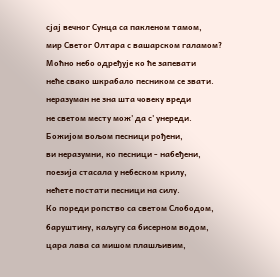сјај вечног Сунца са пакленом тамом,
мир Светог Олтара с вашарском галамом?
Моћно небо одређује ко ће запевати
неће свако шкрабало песником се звати.
неразуман не зна шта човеку вреди
не светом месту мож' да с' унереди.
Божијом вољом песници рођени,
ви неразумни, ко песници - набеђени,
поезија стасала у небеском крилу,
нећете постати песници на силу.
Ко пореди ропство са светом Слободом,
баруштину, каљугу са бисерном водом,
цара лава са мишом плашљивим,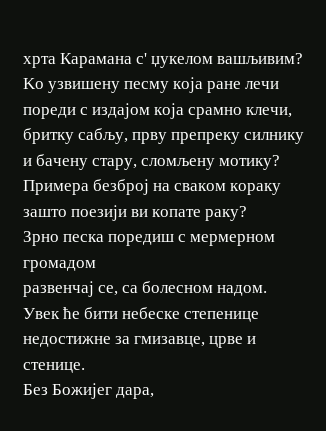хрта Карамана с' џукелом вашљивим?
Kо узвишену песму која ране лечи
пореди с издајом која срамно клечи,
бритку сабљу, прву препреку силнику
и бачену стару, сломљену мотику?
Примера безброј на сваком кораку
зашто поезији ви копате раку?
Зрно песка поредиш с мермерном громадом
развенчај се, са болесном надом.
Увек ће бити небеске степенице
недостижне за гмизавце, црве и стенице.
Без Божијег дара,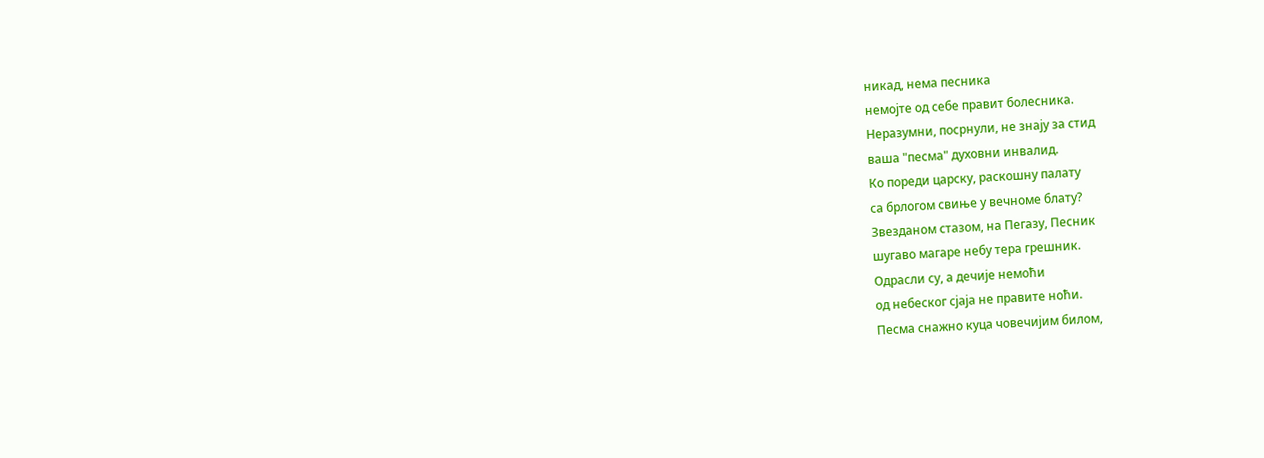никад, нема песника
немојте од себе правит болесника.
Неразумни, посрнули, не знају за стид
ваша "песма" духовни инвалид.
Ко пореди царску, раскошну палату
са брлогом свиње у вечноме блату?
Звезданом стазом, на Пегазу, Песник
шугаво магаре небу тера грешник.
Одрасли су, а дечије немоћи
од небеског сјаја не правите ноћи.
Песма снажно куца човечијим билом,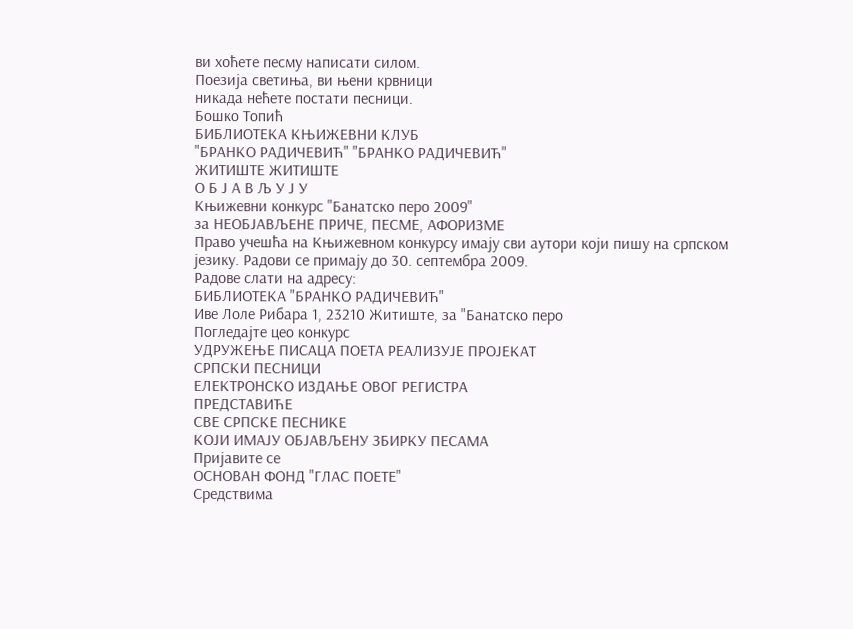ви хоћете песму написати силом.
Поезија светиња, ви њени крвници
никада нећете постати песници.
Бошко Топић
БИБЛИОТЕКА КЊИЖЕВНИ КЛУБ
"БРАНКО РАДИЧЕВИЋ" "БРАНКО РАДИЧЕВИЋ"
ЖИТИШТЕ ЖИТИШТЕ
О Б Ј А В Љ У Ј У
Књижевни конкурс "Банатско перо 2009"
за НЕОБЈАВЉЕНЕ ПРИЧЕ, ПЕСМЕ, АФОРИЗМЕ
Право учешћа на Књижевном конкурсу имају сви аутори који пишу на српском језику. Радови се примају до 30. септембра 2009.
Радове слати на адресу:
БИБЛИОТЕКА "БРАНКО РАДИЧЕВИЋ"
Иве Лоле Рибара 1, 23210 Житиште, за "Банатско перо
Погледајте цео конкурс
УДРУЖЕЊЕ ПИСАЦА ПОЕТА РЕАЛИЗУЈЕ ПРОЈЕКАТ
СРПСКИ ПЕСНИЦИ
ЕЛЕКТРОНСКО ИЗДАЊЕ ОВОГ РЕГИСТРА
ПРЕДСТАВИЋЕ
СВЕ СРПСКЕ ПЕСНИКЕ
КОЈИ ИМАЈУ ОБЈАВЉЕНУ ЗБИРКУ ПЕСАМА
Пријавите се
ОСНОВАН ФОНД "ГЛАС ПОЕТЕ"
Средствима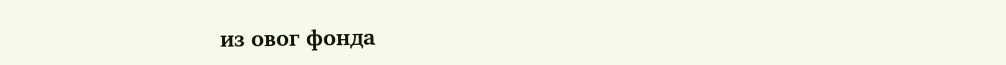из овог фонда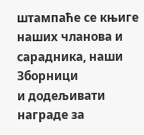штампаће се књиге
наших чланова и сарадника, наши Зборници
и додељивати награде за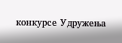конкурсе Удружења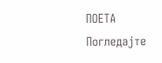ПОЕТА
Погледајте